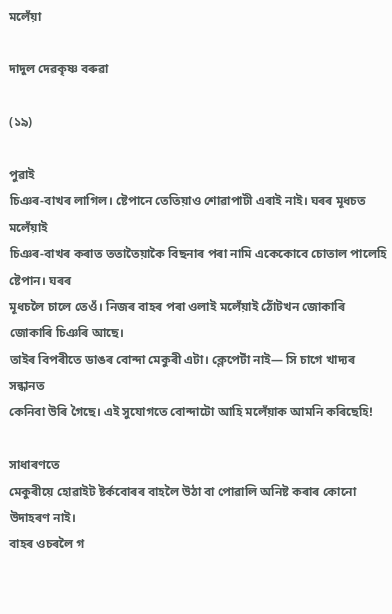মলেঁয়া

দাদুল দেৱকৃষ্ণ বৰুৱা

(১৯)

পুৱাই
চিঞৰ-বাখৰ লাগিল। ষ্টেপানে তেতিয়াও শোৱাপাটী এৰাই নাই। ঘৰৰ মূধচত মলেঁয়াই
চিঞৰ-বাখৰ কৰাত ততাতৈয়াকৈ বিছনাৰ পৰা নামি একেকোবে চোতাল পালেহি ষ্টেপান। ঘৰৰ
মূধচলৈ চালে তেওঁ। নিজৰ বাহৰ পৰা ওলাই মলেঁয়াই ঠোঁটখন জোকাৰি জোকাৰি চিঞৰি আছে।
তাইৰ বিপৰীতে ডাঙৰ বোন্দা মেকুৰী এটা। ক্লেপেটাঁ নাই— সি চাগে খাদ্যৰ সন্ধানত
কেনিবা উৰি গৈছে। এই সুযোগতে বোন্দাটো আহি মলেঁয়াক আমনি কৰিছেহি!

সাধাৰণতে
মেকুৰীয়ে হোৱাইট ষ্টৰ্কবোৰৰ বাহলৈ উঠা বা পোৱালি অনিষ্ট কৰাৰ কোনো উদাহৰণ নাই।
বাহৰ ওচৰলৈ গ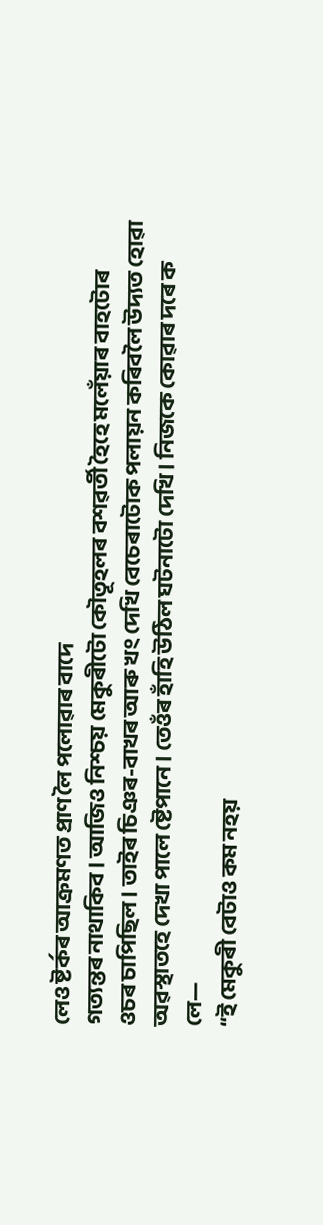লেও ষ্টৰ্কৰ আক্ৰমণত প্ৰাণ লৈ পলোৱাৰ বাদে
গত্যন্তৰ নাথাকিব। আজিও নিশ্চয় মেকুৰীটো কৌতূহলৰ বশৱৰ্তী হৈহে মলেঁয়াৰ বাহটোৰ
ওচৰ চাপিছিল। তাইৰ চিঞৰ-বাখৰ আৰু খং দেখি বেচেৰাটোক পলায়ন কৰিবলৈ উদ্যত হোৱা
অৱস্থাতহে দেখা পালে ষ্টেপানে। তেওঁৰ হাঁহি উঠিল ঘটনাটো দেখি। নিজকে কোৱাৰ দৰে ক
লে—
“ই মেকুৰী বেটাও কম নহয়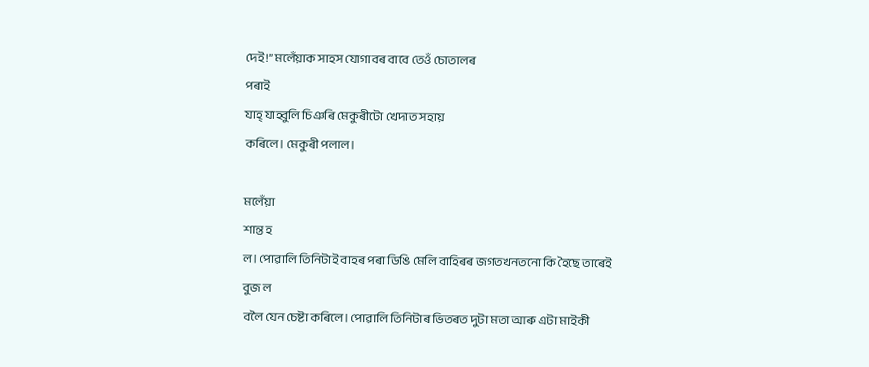দেই!” মলেঁয়াক সাহস যোগাবৰ বাবে তেওঁ চোতালৰ
পৰাই
যাহ্ যাহ্বুলি চিঞৰি মেকুৰীটো খেদাত সহায়
কৰিলে। মেকুৰী পলাল।

মলেঁয়া
শান্ত হ
ল। পোৱালি তিনিটাই বাহৰ পৰা ডিঙি মেলি বাহিৰৰ জগতখনতনো কি হৈছে তাৰেই
বুজ ল
বলৈ যেন চেষ্টা কৰিলে। পোৱালি তিনিটাৰ ভিতৰত দুটা মতা আৰু এটা মাইকী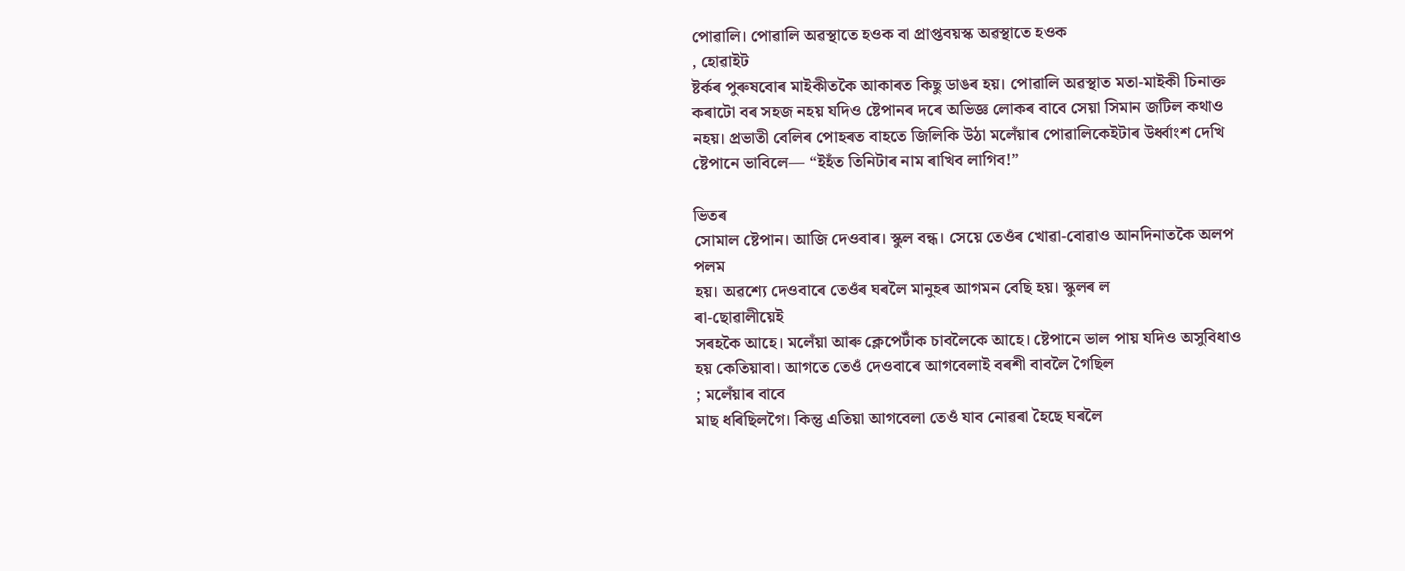পোৱালি। পোৱালি অৱস্থাতে হওক বা প্ৰাপ্তবয়স্ক অৱস্থাতে হওক
, হোৱাইট
ষ্টৰ্কৰ পুৰুষবোৰ মাইকীতকৈ আকাৰত কিছু ডাঙৰ হয়। পোৱালি অৱস্থাত মতা-মাইকী চিনাক্ত
কৰাটো বৰ সহজ নহয় যদিও ষ্টেপানৰ দৰে অভিজ্ঞ লোকৰ বাবে সেয়া সিমান জটিল কথাও
নহয়। প্ৰভাতী বেলিৰ পোহৰত বাহতে জিলিকি উঠা মলেঁয়াৰ পোৱালিকেইটাৰ উৰ্ধ্বাংশ দেখি
ষ্টেপানে ভাবিলে— “ইহঁত তিনিটাৰ নাম ৰাখিব লাগিব!”

ভিতৰ
সোমাল ষ্টেপান। আজি দেওবাৰ। স্কুল বন্ধ। সেয়ে তেওঁৰ খোৱা-বোৱাও আনদিনাতকৈ অলপ পলম
হয়। অৱশ্যে দেওবাৰে তেওঁৰ ঘৰলৈ মানুহৰ আগমন বেছি হয়। স্কুলৰ ল
ৰা-ছোৱালীয়েই
সৰহকৈ আহে। মলেঁয়া আৰু ক্লেপেটাঁক চাবলৈকে আহে। ষ্টেপানে ভাল পায় যদিও অসুবিধাও
হয় কেতিয়াবা। আগতে তেওঁ দেওবাৰে আগবেলাই বৰশী বাবলৈ গৈছিল
; মলেঁয়াৰ বাবে
মাছ ধৰিছিলগৈ। কিন্তু এতিয়া আগবেলা তেওঁ যাব নোৱৰা হৈছে ঘৰলৈ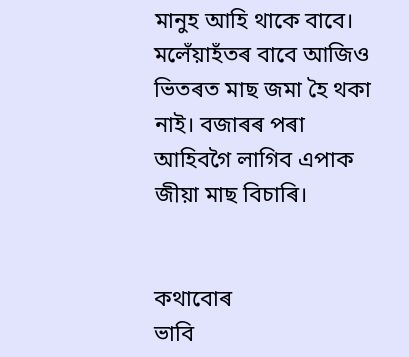মানুহ আহি থাকে বাবে।
মলেঁয়াহঁতৰ বাবে আজিও ভিতৰত মাছ জমা হৈ থকা নাই। বজাৰৰ পৰা আহিবগৈ লাগিব এপাক
জীয়া মাছ বিচাৰি।


কথাবোৰ
ভাবি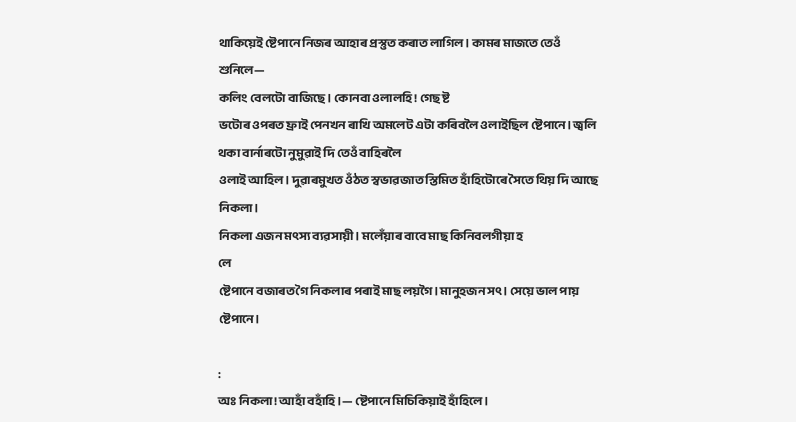থাকিয়েই ষ্টেপানে নিজৰ আহাৰ প্ৰস্তুত কৰাত লাগিল। কামৰ মাজতে তেওঁ শুনিলে—
কলিং বেলটো বাজিছে। কোনবা ওলালহি! গেছ ষ্ট
ভটোৰ ওপৰত ফ্ৰাই পেনখন ৰাখি অমলেট এটা কৰিবলৈ ওলাইছিল ষ্টেপানে। জ্বলি থকা বাৰ্নাৰটো নুমুৱাই দি তেওঁ বাহিৰলৈ
ওলাই আহিল। দুৱাৰমুখত ওঁঠত স্বভাৱজাত স্তিমিত হাঁহিটোৰে সৈতে থিয় দি আছে নিকলা।
নিকলা এজন মৎস্য ব্যৱসায়ী। মলেঁয়াৰ বাবে মাছ কিনিবলগীয়া হ
লে
ষ্টেপানে বজাৰত গৈ নিকলাৰ পৰাই মাছ লয়গৈ। মানুহজন সৎ। সেয়ে ভাল পায় ষ্টেপানে।

:
অঃ নিকলা! আহাঁ বহাঁহি।— ষ্টেপানে মিচিকিয়াই হাঁহিলে।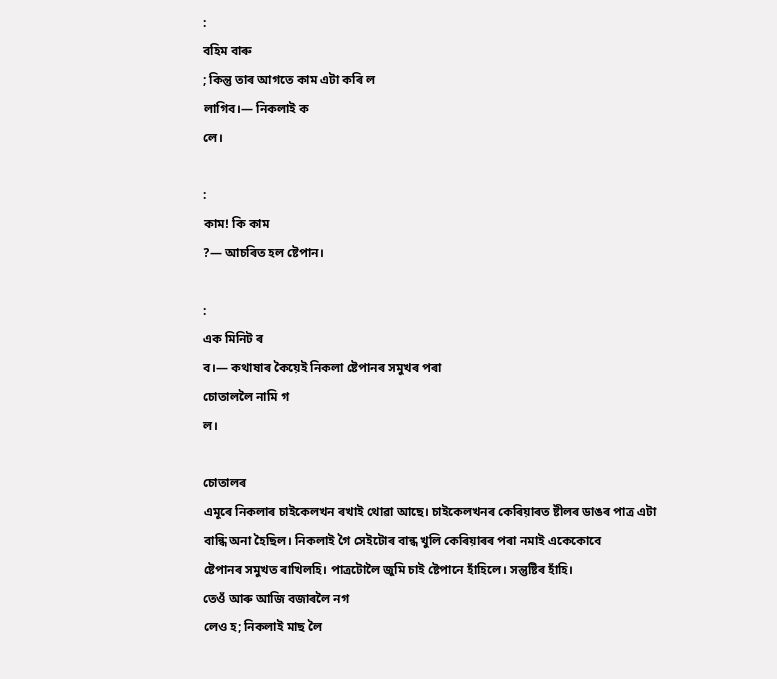:
বহিম বাৰু
; কিন্তু তাৰ আগতে কাম এটা কৰি ল
লাগিব।— নিকলাই ক
লে।

:
কাম! কি কাম
?— আচৰিত হল ষ্টেপান।

:
এক মিনিট ৰ
ব।— কথাষাৰ কৈয়েই নিকলা ষ্টেপানৰ সমুখৰ পৰা
চোতাললৈ নামি গ
ল।

চোতালৰ
এমূৰে নিকলাৰ চাইকেলখন ৰখাই থোৱা আছে। চাইকেলখনৰ কেৰিয়াৰত ষ্টীলৰ ডাঙৰ পাত্ৰ এটা
বান্ধি অনা হৈছিল। নিকলাই গৈ সেইটোৰ বান্ধ খুলি কেৰিয়াৰৰ পৰা নমাই একেকোবে
ষ্টেপানৰ সমুখত ৰাখিলহি। পাত্ৰটোলৈ জুমি চাই ষ্টেপানে হাঁহিলে। সন্তুষ্টিৰ হাঁহি।
তেওঁ আৰু আজি বজাৰলৈ নগ
লেও হ; নিকলাই মাছ লৈ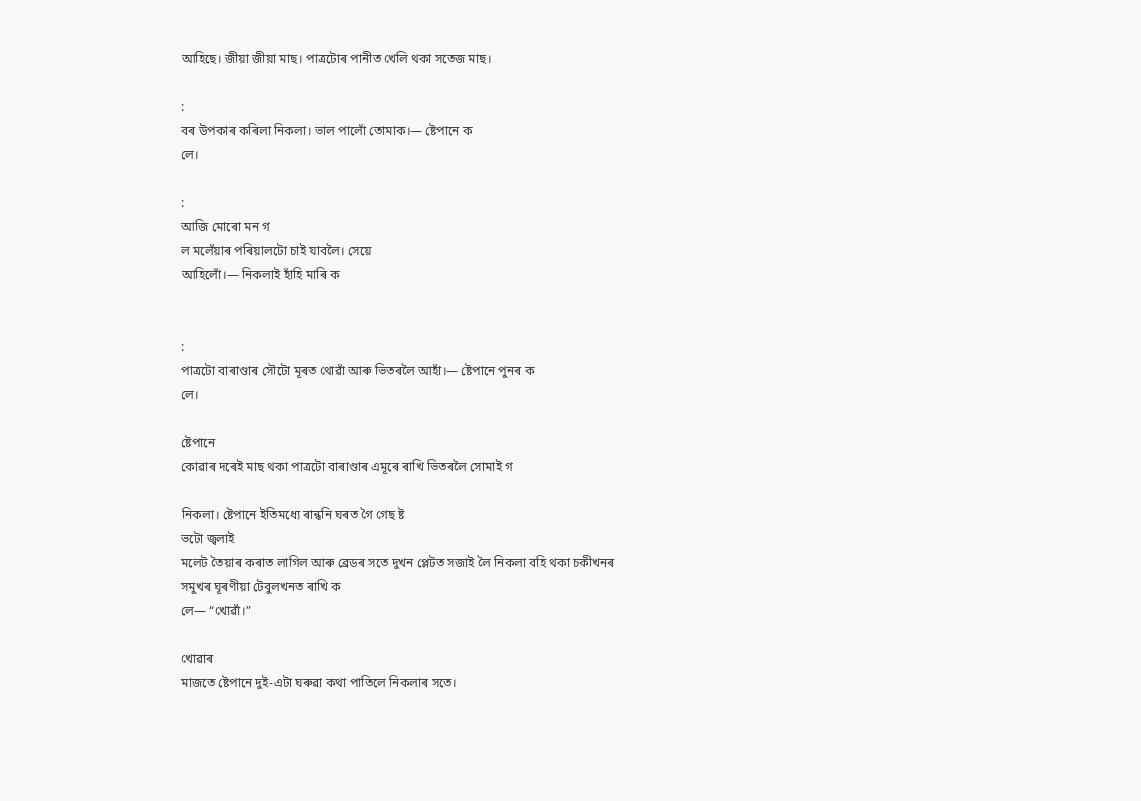আহিছে। জীয়া জীয়া মাছ। পাত্ৰটোৰ পানীত খেলি থকা সতেজ মাছ।

:
বৰ উপকাৰ কৰিলা নিকলা। ভাল পালোঁ তোমাক।— ষ্টেপানে ক
লে।

:
আজি মোৰো মন গ
ল মলেঁয়াৰ পৰিয়ালটো চাই যাবলৈ। সেয়ে
আহিলোঁ।— নিকলাই হাঁহি মাৰি ক


:
পাত্ৰটো বাৰাণ্ডাৰ সৌটো মূৰত থোৱাঁ আৰু ভিতৰলৈ আহাঁ।— ষ্টেপানে পুনৰ ক
লে।

ষ্টেপানে
কোৱাৰ দৰেই মাছ থকা পাত্ৰটো বাৰাণ্ডাৰ এমূৰে ৰাখি ভিতৰলৈ সোমাই গ

নিকলা। ষ্টেপানে ইতিমধ্যে ৰান্ধনি ঘৰত গৈ গেছ ষ্ট
ভটো জ্বলাই
মলেট তৈয়াৰ কৰাত লাগিল আৰু ব্ৰেডৰ সতে দুখন প্লেটত সজাই লৈ নিকলা বহি থকা চকীখনৰ
সমুখৰ ঘূৰণীয়া টেবুলখনত ৰাখি ক
লে— “খোৱাঁ।”

খোৱাৰ
মাজতে ষ্টেপানে দুই-এটা ঘৰুৱা কথা পাতিলে নিকলাৰ সতে।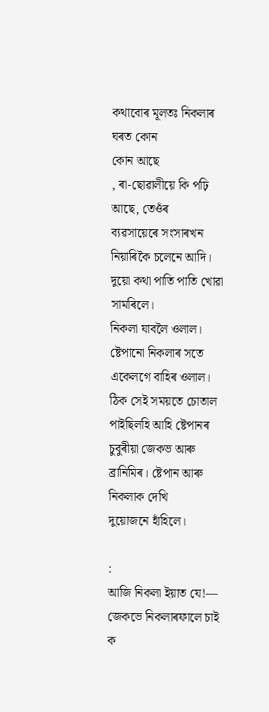কথাবোৰ মূলতঃ নিকলাৰ ঘৰত কোন
কোন আছে
, ৰা-ছোৱালীয়ে কি পঢ়ি আছে, তেওঁৰ
ব্যৱসায়েৰে সংসাৰখন নিয়াৰিকৈ চলেনে আদি। দুয়ো কথা পাতি পাতি খোৱা সামৰিলে।
নিকলা যাবলৈ ওলাল। ষ্টেপানো নিকলাৰ সতে একেলগে বাহিৰ ওলাল। ঠিক সেই সময়তে চোতাল
পাইছিলহি আহি ষ্টেপানৰ চুবুৰীয়া জেকভ আৰু ব্ৰানিমিৰ। ষ্টেপান আৰু নিকলাক দেখি
দুয়োজনে হাঁহিলে।

:
আজি নিকলা ইয়াত যে!— জেকভে নিকলাৰফালে চাই ক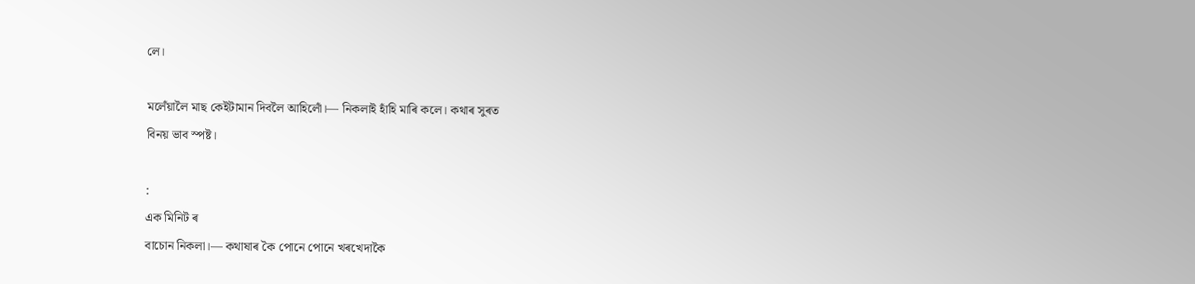লে।

মলেঁয়ালৈ মাছ কেইটামান দিবলৈ আহিলোঁ।— নিকলাই হাঁহি মাৰি কলে। কথাৰ সুৰত
বিনয় ভাব স্পষ্ট।

:
এক মিনিট ৰ
বাচোন নিকলা।— কথাষাৰ কৈ পোনে পোনে খৰখেদাকৈ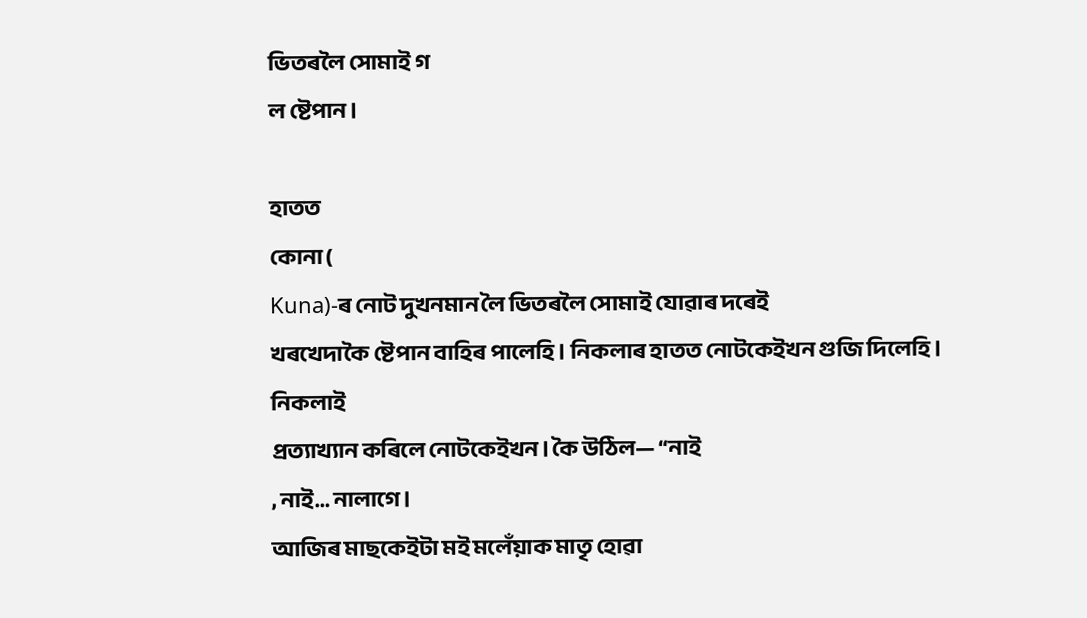ভিতৰলৈ সোমাই গ
ল ষ্টেপান।

হাতত
কোনা (
Kuna)-ৰ নোট দুখনমান লৈ ভিতৰলৈ সোমাই যোৱাৰ দৰেই
খৰখেদাকৈ ষ্টেপান বাহিৰ পালেহি। নিকলাৰ হাতত নোটকেইখন গুজি দিলেহি। নিকলাই
প্ৰত্যাখ্যান কৰিলে নোটকেইখন। কৈ উঠিল— “নাই
, নাই… নালাগে।
আজিৰ মাছকেইটা মই মলেঁয়াক মাতৃ হোৱা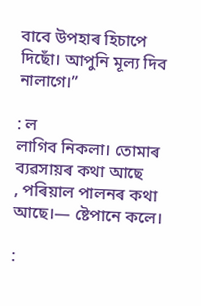বাবে উপহাৰ হিচাপে দিছোঁ। আপুনি মূল্য দিব
নালাগে।”

: ল
লাগিব নিকলা। তোমাৰ ব্যৱসায়ৰ কথা আছে
, পৰিয়াল পালনৰ কথা আছে।— ষ্টেপানে কলে।

: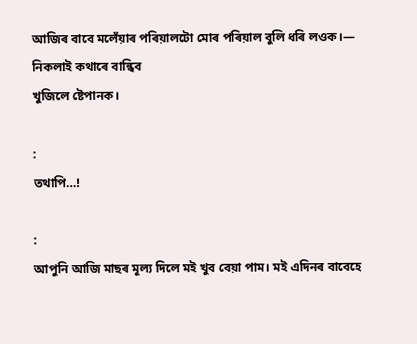আজিৰ বাবে মলেঁয়াৰ পৰিয়ালটো মোৰ পৰিয়াল বুলি ধৰি লওক।— নিকলাই কথাৰে বান্ধিব
খুজিলে ষ্টেপানক।

:
তথাপি…!

:
আপুনি আজি মাছৰ মূল্য দিলে মই খুব বেয়া পাম। মই এদিনৰ বাবেহে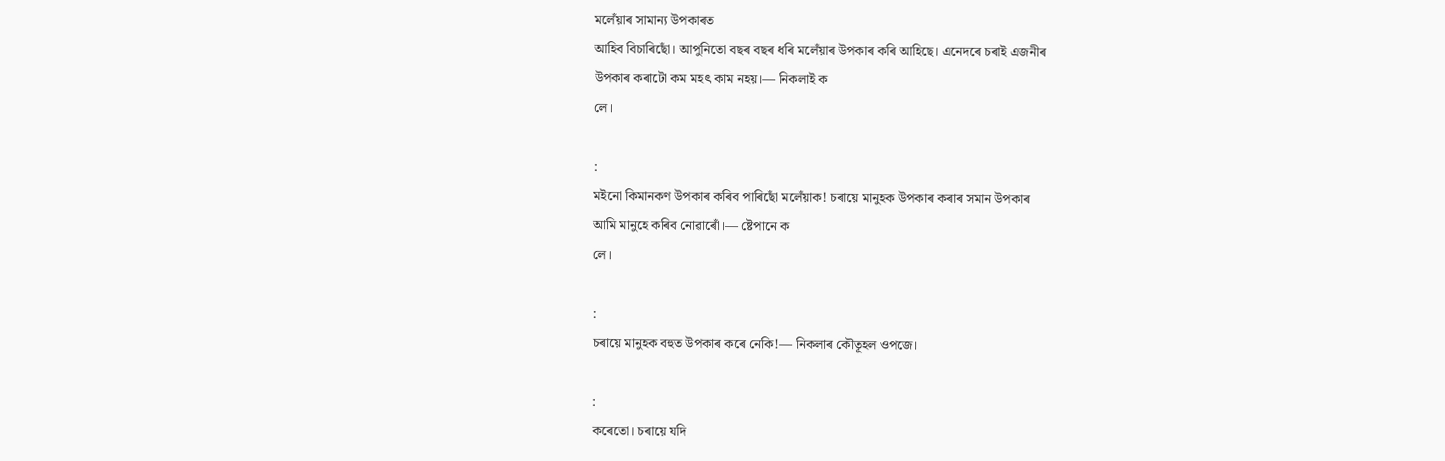মলেঁয়াৰ সামান্য উপকাৰত
আহিব বিচাৰিছোঁ। আপুনিতো বছৰ বছৰ ধৰি মলেঁয়াৰ উপকাৰ কৰি আহিছে। এনেদৰে চৰাই এজনীৰ
উপকাৰ কৰাটো কম মহৎ কাম নহয়।— নিকলাই ক
লে।

:
মইনো কিমানকণ উপকাৰ কৰিব পাৰিছোঁ মলেঁয়াক! চৰায়ে মানুহক উপকাৰ কৰাৰ সমান উপকাৰ
আমি মানুহে কৰিব নোৱাৰোঁ।— ষ্টেপানে ক
লে।

:
চৰায়ে মানুহক বহুত উপকাৰ কৰে নেকি!— নিকলাৰ কৌতূহল ওপজে।

:
কৰেতো। চৰায়ে যদি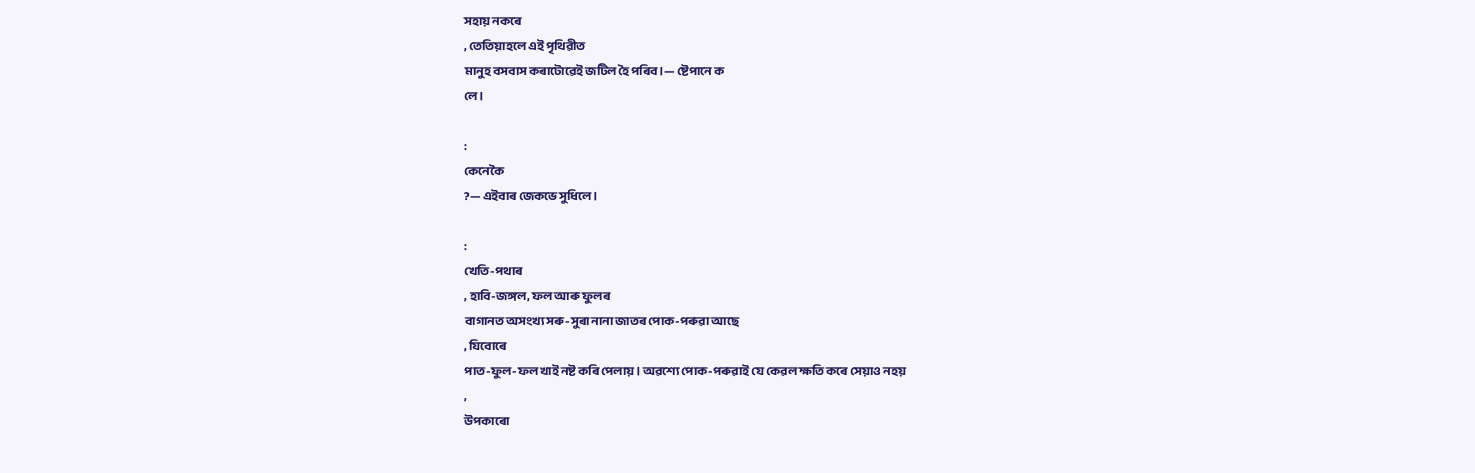সহায় নকৰে
, তেতিয়াহলে এই পৃথিৱীত
মানুহ বসবাস কৰাটোৱেই জটিল হৈ পৰিব।— ষ্টেপানে ক
লে।

:
কেনেকৈ
?— এইবাৰ জেকভে সুধিলে।

:
খেতি-পথাৰ
, হাবি-জঙ্গল, ফল আৰু ফুলৰ
বাগানত অসংখ্য সৰু-সুৰা নানা জাতৰ পোক-পৰুৱা আছে
, যিবোৰে
পাত-ফুল-ফল খাই নষ্ট কৰি পেলায়। অৱশ্যে পোক-পৰুৱাই যে কেৱল ক্ষতি কৰে সেয়াও নহয়
,
উপকাৰো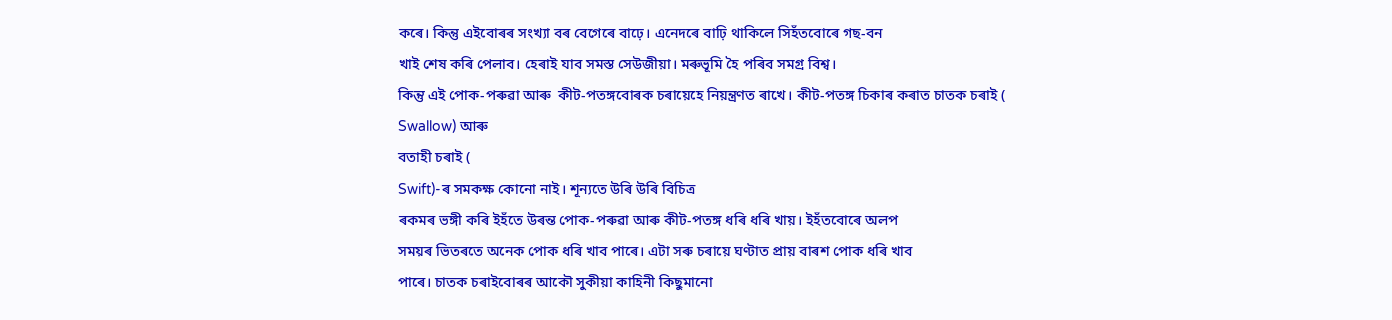কৰে। কিন্তু এইবোৰৰ সংখ্যা বৰ বেগেৰে বাঢ়ে। এনেদৰে বাঢ়ি থাকিলে সিহঁতবোৰে গছ-বন
খাই শেষ কৰি পেলাব। হেৰাই যাব সমস্ত সেউজীয়া। মৰুভূমি হৈ পৰিব সমগ্ৰ বিশ্ব।
কিন্তু এই পোক-পৰুৱা আৰু  কীট-পতঙ্গবোৰক চৰায়েহে নিয়ন্ত্রণত ৰাখে। কীট-পতঙ্গ চিকাৰ কৰাত চাতক চৰাই (
Swallow) আৰু
বতাহী চৰাই (
Swift)-ৰ সমকক্ষ কোনো নাই। শূন্যতে উৰি উৰি বিচিত্র
ৰকমৰ ভঙ্গী কৰি ইহঁতে উৰন্ত পোক-পৰুৱা আৰু কীট-পতঙ্গ ধৰি ধৰি খায়। ইহঁতবোৰে অলপ
সময়ৰ ভিতৰতে অনেক পোক ধৰি খাব পাৰে। এটা সৰু চৰায়ে ঘণ্টাত প্রায় বাৰশ পোক ধৰি খাব
পাৰে। চাতক চৰাইবোৰৰ আকৌ সুকীয়া কাহিনী কিছুমানো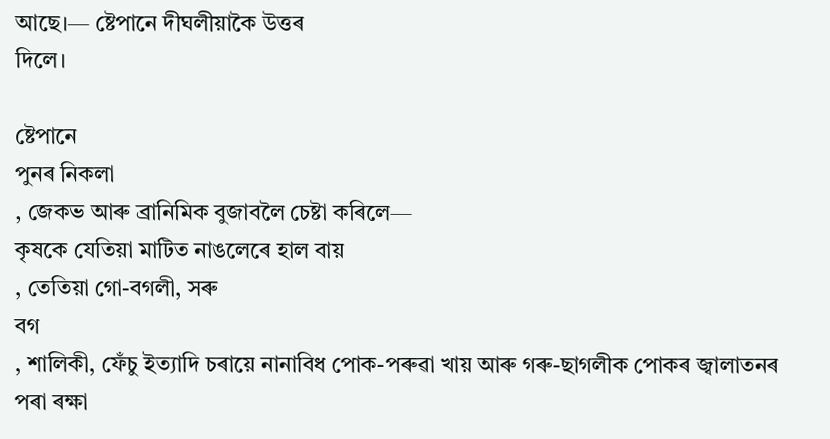আছে।— ষ্টেপানে দীঘলীয়াকৈ উত্তৰ
দিলে।

ষ্টেপানে
পুনৰ নিকলা
, জেকভ আৰু ব্ৰানিমিক বুজাবলৈ চেষ্টা কৰিলে—
কৃষকে যেতিয়া মাটিত নাঙলেৰে হাল বায়
, তেতিয়া গো-বগলী, সৰু
বগ
, শালিকী, ফেঁচু ইত্যাদি চৰায়ে নানাবিধ পোক-পৰুৱা খায় আৰু গৰু-ছাগলীক পোকৰ জ্বালাতনৰ পৰা ৰক্ষা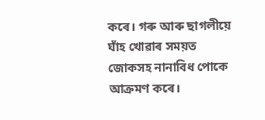কৰে। গৰু আৰু ছাগলীয়ে ঘাঁহ খোৱাৰ সময়ত
জোকসহ নানাবিধ পোকে আক্রমণ কৰে।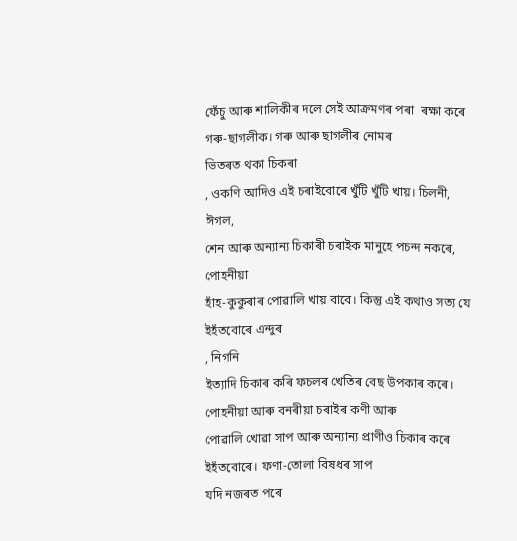ফেঁচু আৰু শালিকীৰ দলে সেই আক্রমণৰ পৰা  ৰক্ষা কৰে গৰু-ছাগলীক। গৰু আৰু ছাগলীৰ নোমৰ
ভিতৰত থকা চিকৰা
, ওকণি আদিও এই চৰাইবোৰে খুঁটি খুঁটি খায়। চিলনী,
ঈগল,
শেন আৰু অন্যান্য চিকাৰী চৰাইক মানুহে পচন্দ নকৰে, পোহনীয়া
হাঁহ-কুকুৰাৰ পোৱালি খায় বাবে। কিন্তু এই কথাও সত্য যে ইহঁতবোৰে এন্দুৰ
, নিগনি
ইত্যাদি চিকাৰ কৰি ফচলৰ খেতিৰ বেছ উপকাৰ কৰে। পোহনীয়া আৰু বনৰীয়া চৰাইৰ কণী আৰু
পোৱালি খোৱা সাপ আৰু অন্যান্য প্রাণীও চিকাৰ কৰে ইহঁতবোৰে। ফণা-তোলা বিষধৰ সাপ
যদি নজৰত পৰে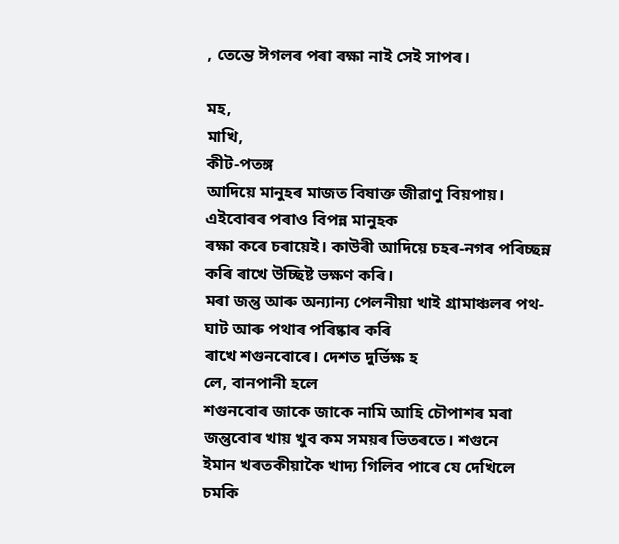, তেন্তে ঈগলৰ পৰা ৰক্ষা নাই সেই সাপৰ।

মহ,
মাখি,
কীট-পতঙ্গ
আদিয়ে মানুহৰ মাজত বিষাক্ত জীৱাণু বিয়পায়। এইবোৰৰ পৰাও বিপন্ন মানুহক
ৰক্ষা কৰে চৰায়েই। কাউৰী আদিয়ে চহৰ-নগৰ পৰিচ্ছন্ন কৰি ৰাখে উচ্ছিষ্ট ভক্ষণ কৰি।
মৰা জন্তু আৰু অন্যান্য পেলনীয়া খাই গ্রামাঞ্চলৰ পথ-ঘাট আৰু পথাৰ পৰিষ্কাৰ কৰি
ৰাখে শগুনবোৰে। দেশত দুর্ভিক্ষ হ
লে, বানপানী হলে
শগুনবোৰ জাকে জাকে নামি আহি চৌপাশৰ মৰা জন্তুবোৰ খায় খুব কম সময়ৰ ভিতৰতে। শগুনে
ইমান খৰতকীয়াকৈ খাদ্য গিলিব পাৰে যে দেখিলে চমকি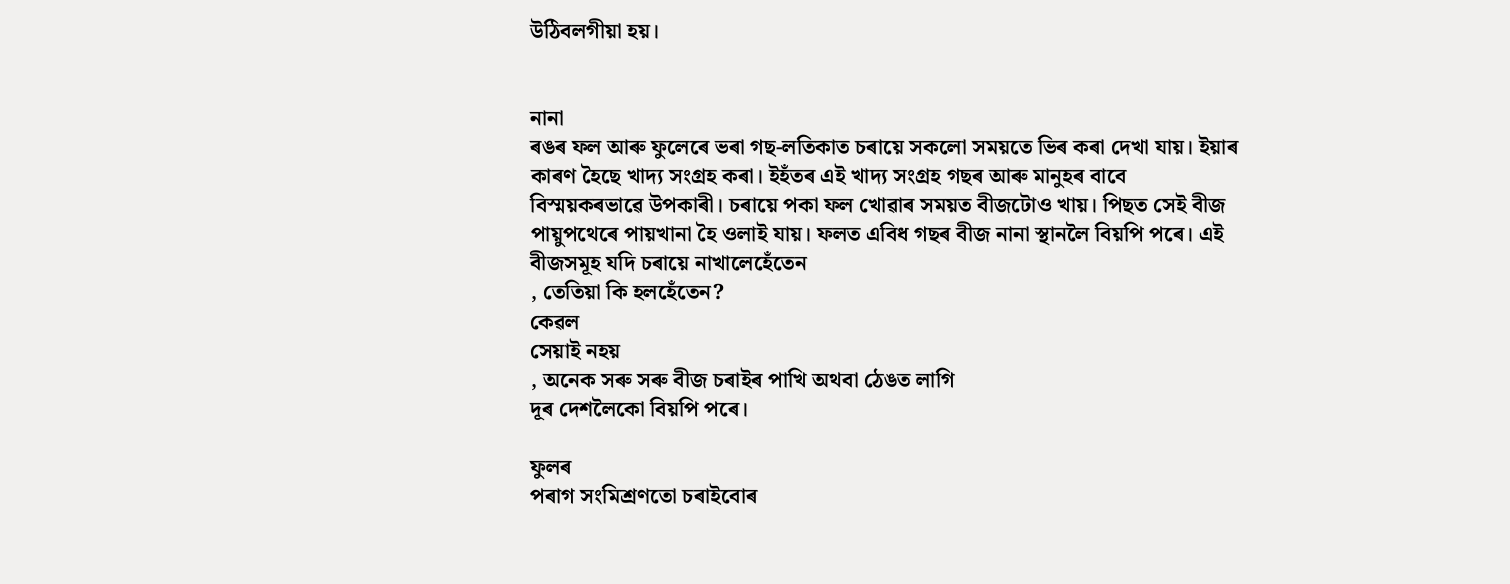উঠিবলগীয়া হয়।


নানা
ৰঙৰ ফল আৰু ফুলেৰে ভৰা গছ-লতিকাত চৰায়ে সকলো সময়তে ভিৰ কৰা দেখা যায়। ইয়াৰ
কাৰণ হৈছে খাদ্য সংগ্রহ কৰা। ইহঁতৰ এই খাদ্য সংগ্রহ গছৰ আৰু মানুহৰ বাবে
বিস্ময়কৰভাৱে উপকাৰী। চৰায়ে পকা ফল খোৱাৰ সময়ত বীজটোও খায়। পিছত সেই বীজ
পায়ুপথেৰে পায়খানা হৈ ওলাই যায়। ফলত এবিধ গছৰ বীজ নানা স্থানলৈ বিয়পি পৰে। এই
বীজসমূহ যদি চৰায়ে নাখালেহেঁতেন
, তেতিয়া কি হলহেঁতেন?
কেৱল
সেয়াই নহয়
, অনেক সৰু সৰু বীজ চৰাইৰ পাখি অথবা ঠেঙত লাগি
দূৰ দেশলৈকো বিয়পি পৰে।

ফুলৰ
পৰাগ সংমিশ্রণতো চৰাইবোৰ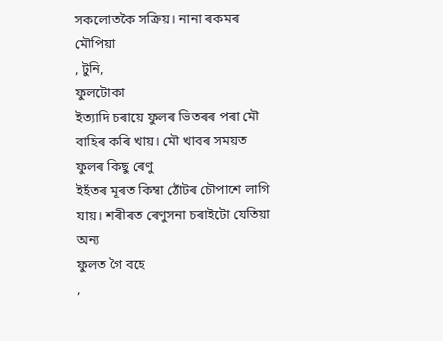সকলোতকৈ সক্রিয়। নানা ৰকমৰ মৌপিয়া
, টুনি,
ফুলটোকা
ইত্যাদি চৰায়ে ফুলৰ ভিতৰৰ পৰা মৌ বাহিৰ কৰি খায়। মৌ খাবৰ সময়ত ফুলৰ কিছু ৰেণু
ইহঁতৰ মূৰত কিম্বা ঠোঁটৰ চৌপাশে লাগি যায়। শৰীৰত ৰেণুসনা চৰাইটো যেতিয়া অন্য
ফুলত গৈ বহে
,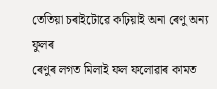তেতিয়া চৰাইটোৱে কঢ়িয়াই অনা ৰেণু অন্য ফুলৰ
ৰেণুৰ লগত মিলাই ফল ফলোৱাৰ কামত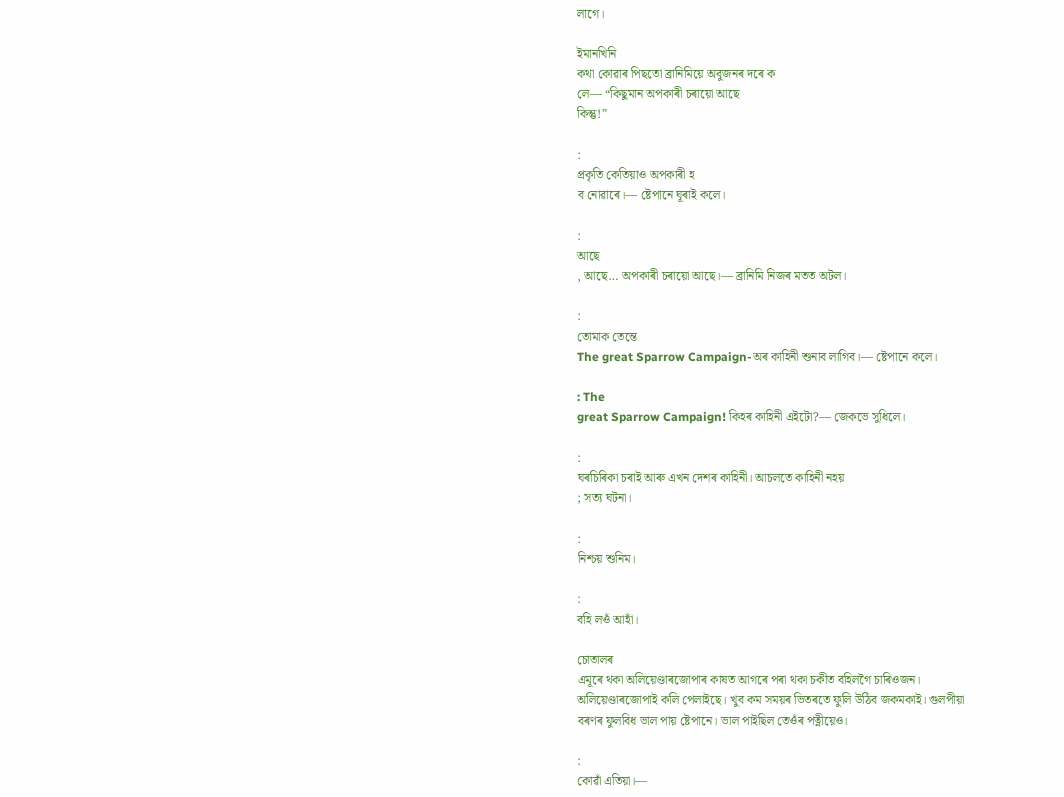লাগে।

ইমানখিনি
কথা কোৱাৰ পিছতো ব্ৰানিমিয়ে অবুজনৰ দৰে ক
লে— “কিছুমান অপকাৰী চৰায়ো আছে
কিন্তু!”

:
প্ৰকৃতি কেতিয়াও অপকাৰী হ
ব নোৱাৰে।— ষ্টেপানে ঘূৰাই কলে।

:
আছে
, আছে… অপকাৰী চৰায়ো আছে।— ব্ৰানিমি নিজৰ মতত অটল।

:
তোমাক তেন্তে
The great Sparrow Campaign-অৰ কাহিনী শুনাব লাগিব।— ষ্টেপানে কলে।

: The
great Sparrow Campaign! কিহৰ কাহিনী এইটো?— জেকভে সুধিলে।

:
ঘৰচিৰিকা চৰাই আৰু এখন দেশৰ কাহিনী। আচলতে কাহিনী নহয়
; সত্য ঘটনা।

:
নিশ্চয় শুনিম।

:
বহি লওঁ আহাঁ।

চোতালৰ
এমূৰে থকা অলিয়েণ্ডাৰজোপাৰ কাষত আগৰে পৰা থকা চকীত বহিলগৈ চাৰিওজন।
অলিয়েণ্ডাৰজোপাই কলি পেলাইছে। খুব কম সময়ৰ ভিতৰতে ফুলি উঠিব জকমকাই। গুলপীয়া
বৰণৰ ফুলবিধ ভাল পায় ষ্টেপানে। ভাল পাইছিল তেওঁৰ পত্নীয়েও।

:
কোৱাঁ এতিয়া।—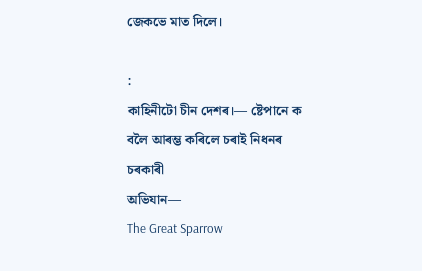জেকভে মাত দিলে।

:
কাহিনীটো চীন দেশৰ।— ষ্টেপানে ক
বলৈ আৰম্ভ কৰিলে চৰাই নিধনৰ চৰকাৰী
অভিযান—
The Great Sparrow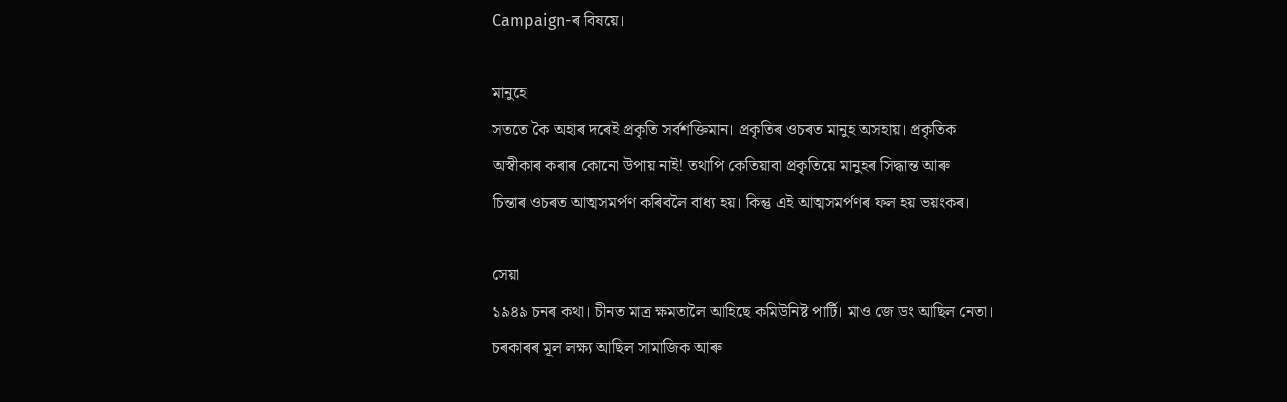Campaign-ৰ বিষয়ে।

মানুহে
সততে কৈ অহাৰ দৰেই প্ৰকৃতি সৰ্বশক্তিমান। প্ৰকৃতিৰ ওচৰত মানুহ অসহায়। প্ৰকৃতিক
অস্বীকাৰ কৰাৰ কোনো উপায় নাই! তথাপি কেতিয়াবা প্ৰকৃতিয়ে মানুহৰ সিদ্ধান্ত আৰু
চিন্তাৰ ওচৰত আত্মসমৰ্পণ কৰিবলৈ বাধ্য হয়। কিন্তু এই আত্মসমৰ্পণৰ ফল হয় ভয়ংকৰ।

সেয়া
১৯৪৯ চনৰ কথা। চীনত মাত্ৰ ক্ষমতালৈ আহিছে কমিউনিষ্ট পাৰ্টি। মাও জে ডং আছিল নেতা।
চৰকাৰৰ মূল লক্ষ্য আছিল সামাজিক আৰু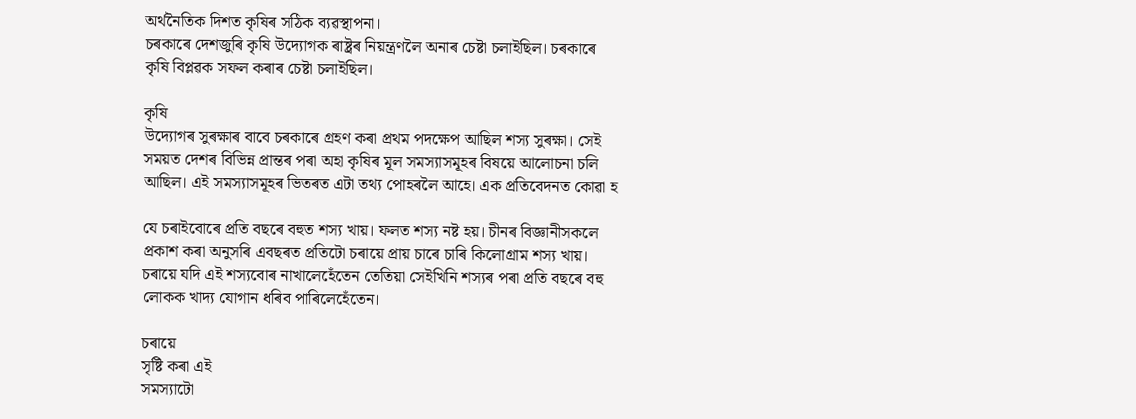অৰ্থনৈতিক দিশত কৃষিৰ সঠিক ব্যৱস্থাপনা।
চৰকাৰে দেশজুৰি কৃষি উদ্যোগক ৰাষ্ট্ৰৰ নিয়ন্ত্ৰণলৈ অনাৰ চেষ্টা চলাইছিল। চৰকাৰে
কৃষি বিপ্লৱক সফল কৰাৰ চেষ্টা চলাইছিল।

কৃষি
উদ্যোগৰ সুৰক্ষাৰ বাবে চৰকাৰে গ্ৰহণ কৰা প্ৰথম পদক্ষেপ আছিল শস্য সুৰক্ষা। সেই
সময়ত দেশৰ বিভিন্ন প্ৰান্তৰ পৰা অহা কৃষিৰ মূল সমস্যাসমূহৰ বিষয়ে আলোচনা চলি
আছিল। এই সমস্যাসমূহৰ ভিতৰত এটা তথ্য পোহৰলৈ আহে। এক প্ৰতিবেদনত কোৱা হ

যে চৰাইবোৰে প্ৰতি বছৰে বহুত শস্য খায়। ফলত শস্য নষ্ট হয়। চীনৰ বিজ্ঞানীসকলে
প্ৰকাশ কৰা অনুসৰি এবছৰত প্ৰতিটো চৰায়ে প্ৰায় চাৰে চাৰি কিলোগ্ৰাম শস্য খায়।
চৰায়ে যদি এই শস্যবোৰ নাখালেহেঁতেন তেতিয়া সেইখিনি শস্যৰ পৰা প্ৰতি বছৰে বহু
লোকক খাদ্য যোগান ধৰিব পাৰিলেহেঁতেন।

চৰায়ে
সৃষ্টি কৰা এই
সমস্যাটো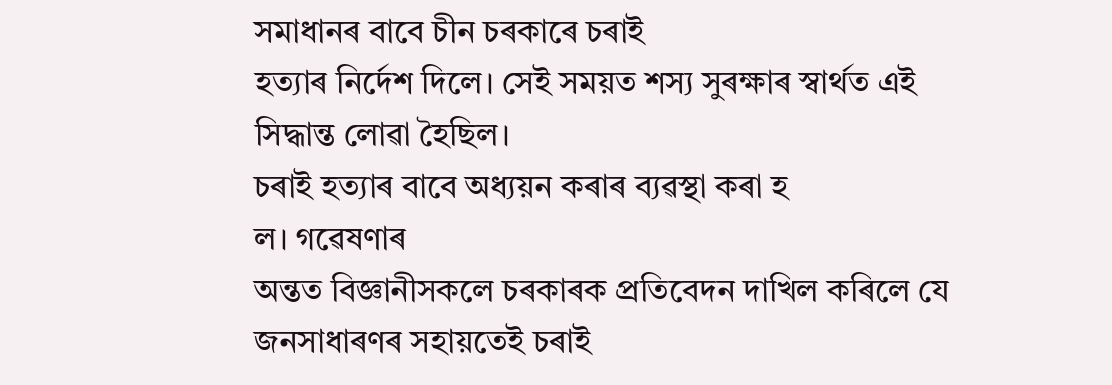সমাধানৰ বাবে চীন চৰকাৰে চৰাই
হত্যাৰ নিৰ্দেশ দিলে। সেই সময়ত শস্য সুৰক্ষাৰ স্বাৰ্থত এই সিদ্ধান্ত লোৱা হৈছিল।
চৰাই হত্যাৰ বাবে অধ্যয়ন কৰাৰ ব্যৱস্থা কৰা হ
ল। গৱেষণাৰ
অন্তত বিজ্ঞানীসকলে চৰকাৰক প্ৰতিবেদন দাখিল কৰিলে যে জনসাধাৰণৰ সহায়তেই চৰাই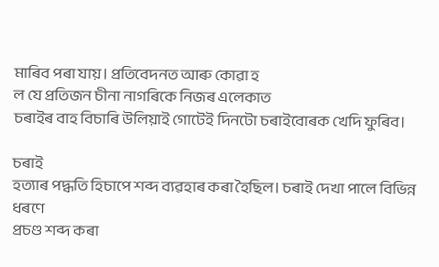মাৰিব পৰা যায়। প্ৰতিবেদনত আৰু কোৱা হ
ল যে প্ৰতিজন চীনা নাগৰিকে নিজৰ এলেকাত
চৰাইৰ বাহ বিচাৰি উলিয়াই গোটেই দিনটো চৰাইবোৰক খেদি ফুৰিব।

চৰাই
হত্যাৰ পদ্ধতি হিচাপে শব্দ ব্যৱহাৰ কৰা হৈছিল। চৰাই দেখা পালে বিভিন্ন ধৰণে
প্ৰচণ্ড শব্দ কৰা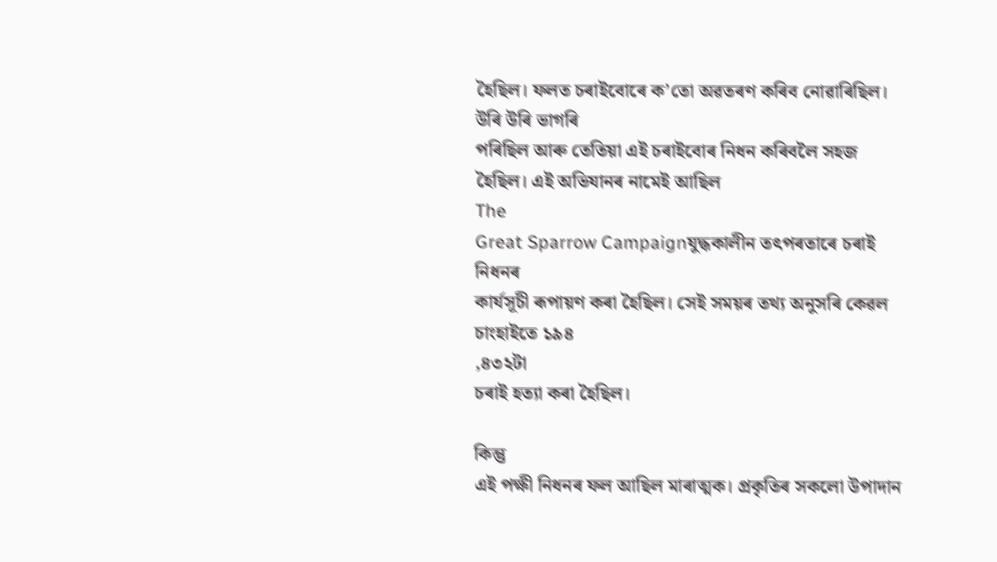হৈছিল। ফলত চৰাইবোৰে ক’তো অৱতৰণ কৰিব নোৱাৰিছিল। উৰি উৰি ভাগৰি
পৰিছিল আৰু তেতিয়া এই চৰাইবোৰ নিধন কৰিবলৈ সহজ হৈছিল। এই অভিযানৰ নামেই আছিল
The
Great Sparrow Campaignযুদ্ধকালীন তৎপৰতাৰে চৰাই নিধনৰ
কাৰ্যসূচী ৰূপায়ণ কৰা হৈছিল। সেই সময়ৰ তথ্য অনুসৰি কেৱল চাংহাইতে ১৯৪
,৪৩২টা
চৰাই হত্যা কৰা হৈছিল।

কিন্তু
এই পক্ষী নিধনৰ ফল আছিল মাৰাত্মক। প্ৰকৃতিৰ সকলো উপাদান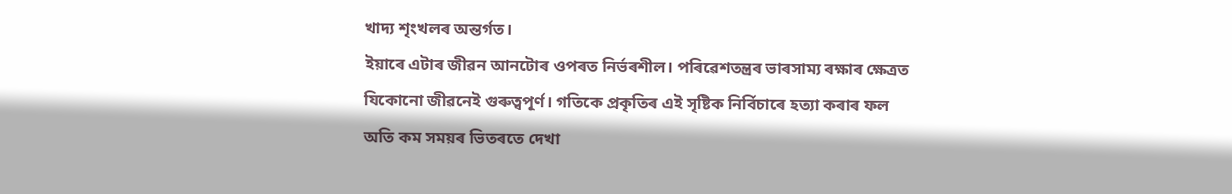খাদ্য শৃংখলৰ অন্তৰ্গত।
ইয়াৰে এটাৰ জীৱন আনটোৰ ওপৰত নিৰ্ভৰশীল। পৰিৱেশতন্ত্ৰৰ ভাৰসাম্য ৰক্ষাৰ ক্ষেত্ৰত
যিকোনো জীৱনেই গুৰুত্বপূৰ্ণ। গতিকে প্ৰকৃতিৰ এই সৃষ্টিক নিৰ্বিচাৰে হত্যা কৰাৰ ফল
অতি কম সময়ৰ ভিতৰতে দেখা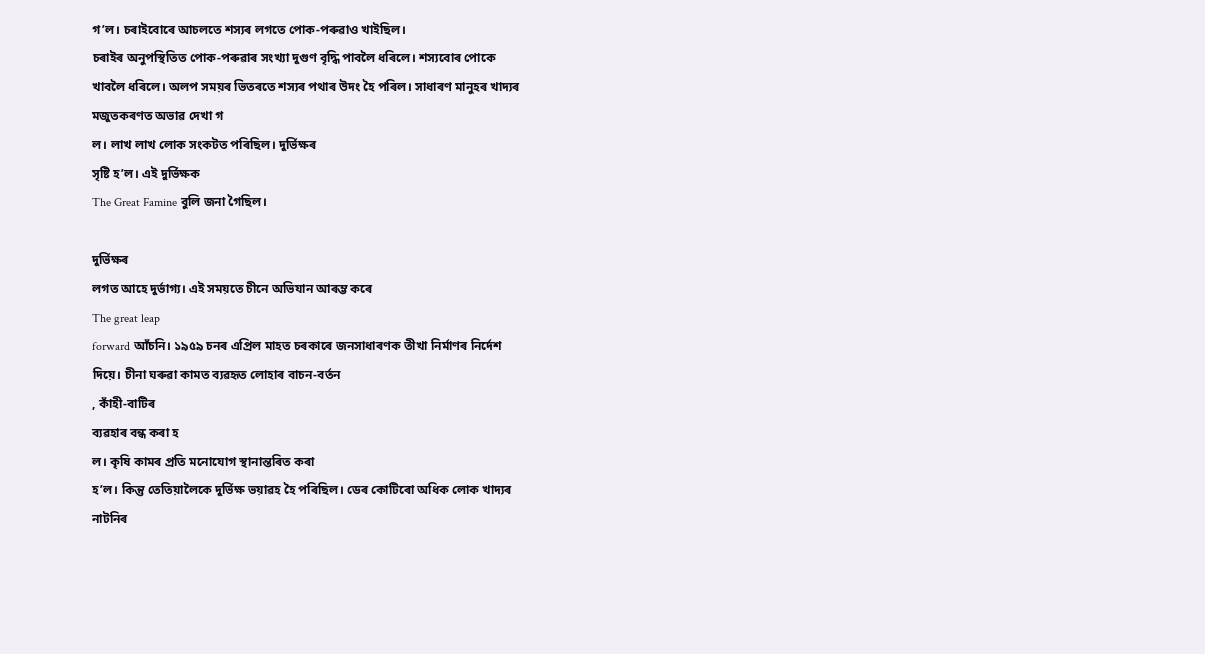গ’ল। চৰাইবোৰে আচলতে শস্যৰ লগতে পোক-পৰুৱাও খাইছিল।
চৰাইৰ অনুপস্থিতিত পোক-পৰুৱাৰ সংখ্যা দুগুণ বৃদ্ধি পাবলৈ ধৰিলে। শস্যবোৰ পোকে
খাবলৈ ধৰিলে। অলপ সময়ৰ ভিতৰতে শস্যৰ পথাৰ উদং হৈ পৰিল। সাধাৰণ মানুহৰ খাদ্যৰ
মজুতকৰণত অভাৱ দেখা গ
ল। লাখ লাখ লোক সংকটত পৰিছিল। দুৰ্ভিক্ষৰ
সৃষ্টি হ’ল। এই দুৰ্ভিক্ষক
The Great Famine বুলি জনা গৈছিল।

দুৰ্ভিক্ষৰ
লগত আহে দুৰ্ভাগ্য। এই সময়তে চীনে অভিযান আৰম্ভ কৰে
The great leap
forward আঁচনি। ১৯৫৯ চনৰ এপ্ৰিল মাহত চৰকাৰে জনসাধাৰণক তীখা নিৰ্মাণৰ নিৰ্দেশ
দিয়ে। চীনা ঘৰুৱা কামত ব্যৱহৃত লোহাৰ বাচন-বৰ্তন
, কাঁহী-বাটিৰ
ব্যৱহাৰ বন্ধ কৰা হ
ল। কৃষি কামৰ প্ৰতি মনোযোগ স্থানান্তৰিত কৰা
হ’ল। কিন্তু তেতিয়ালৈকে দুৰ্ভিক্ষ ভয়াৱহ হৈ পৰিছিল। ডেৰ কোটিৰো অধিক লোক খাদ্যৰ
নাটনিৰ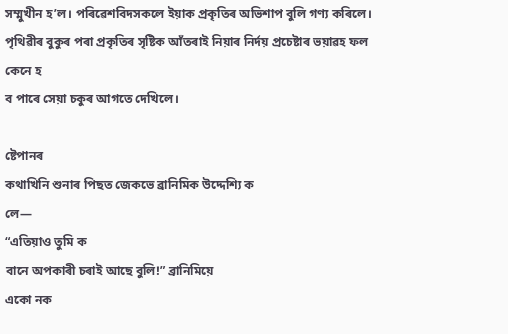সম্মুখীন হ’ল। পৰিৱেশবিদসকলে ইয়াক প্ৰকৃতিৰ অভিশাপ বুলি গণ্য কৰিলে।
পৃথিৱীৰ বুকুৰ পৰা প্ৰকৃতিৰ সৃষ্টিক আঁতৰাই নিয়াৰ নিৰ্দয় প্ৰচেষ্টাৰ ভয়াৱহ ফল
কেনে হ
ব পাৰে সেয়া চকুৰ আগতে দেখিলে।

ষ্টেপানৰ
কথাখিনি শুনাৰ পিছত জেকভে ব্ৰানিমিক উদ্দেশ্যি ক
লে—
“এতিয়াও তুমি ক
বানে অপকাৰী চৰাই আছে বুলি!” ব্ৰানিমিয়ে
একো নক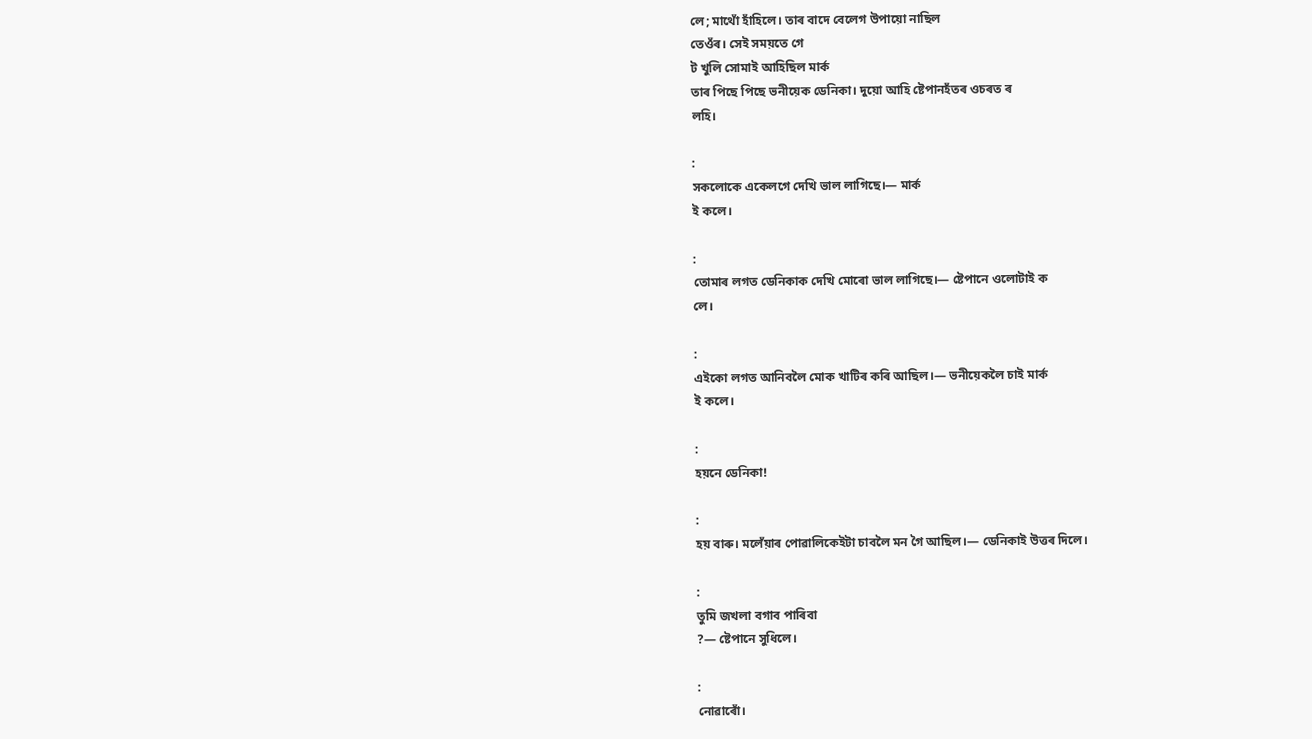লে; মাথোঁ হাঁহিলে। তাৰ বাদে বেলেগ উপায়ো নাছিল
তেওঁৰ। সেই সময়তে গে
ট খুলি সোমাই আহিছিল মাৰ্ক
তাৰ পিছে পিছে ভনীয়েক ডেনিকা। দুয়ো আহি ষ্টেপানহঁতৰ ওচৰত ৰ
লহি।

:
সকলোকে একেলগে দেখি ভাল লাগিছে।— মাৰ্ক
ই কলে।

:
তোমাৰ লগত ডেনিকাক দেখি মোৰো ভাল লাগিছে।— ষ্টেপানে ওলোটাই ক
লে।

:
এইকো লগত আনিবলৈ মোক খাটিৰ কৰি আছিল।— ভনীয়েকলৈ চাই মাৰ্ক
ই কলে।

:
হয়নে ডেনিকা!

:
হয় বাৰু। মলেঁয়াৰ পোৱালিকেইটা চাবলৈ মন গৈ আছিল।— ডেনিকাই উত্তৰ দিলে।

:
তুমি জখলা বগাব পাৰিবা
?— ষ্টেপানে সুধিলে।

:
নোৱাৰোঁ।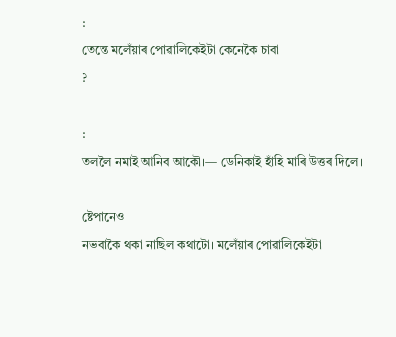:
তেন্তে মলেঁয়াৰ পোৱালিকেইটা কেনেকৈ চাবা
?

:
তললৈ নমাই আনিব আকৌ।— ডেনিকাই হাঁহি মাৰি উত্তৰ দিলে।

ষ্টেপানেও
নভবাকৈ থকা নাছিল কথাটো। মলেঁয়াৰ পোৱালিকেইটা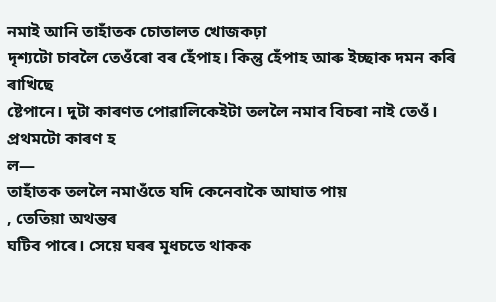নমাই আনি তাহাঁতক চোতালত খোজকঢ়া
দৃশ্যটো চাবলৈ তেওঁৰো বৰ হেঁপাহ। কিন্তু হেঁপাহ আৰু ইচ্ছাক দমন কৰি ৰাখিছে
ষ্টেপানে। দুটা কাৰণত পোৱালিকেইটা তললৈ নমাব বিচৰা নাই তেওঁ। প্ৰথমটো কাৰণ হ
ল—
তাহাঁতক তললৈ নমাওঁতে যদি কেনেবাকৈ আঘাত পায়
, তেতিয়া অথন্তৰ
ঘটিব পাৰে। সেয়ে ঘৰৰ মূধচতে থাকক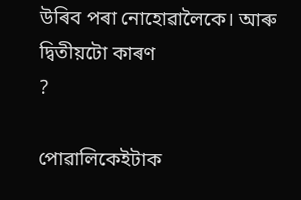উৰিব পৰা নোহোৱালৈকে। আৰু দ্বিতীয়টো কাৰণ
?

পোৱালিকেইটাক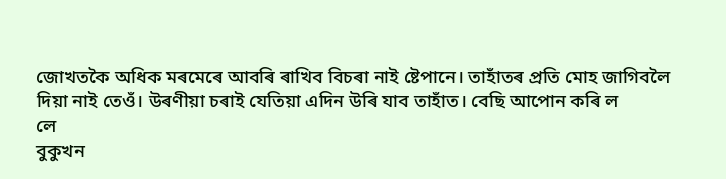জোখতকৈ অধিক মৰমেৰে আবৰি ৰাখিব বিচৰা নাই ষ্টেপানে। তাহাঁতৰ প্ৰতি মোহ জাগিবলৈ
দিয়া নাই তেওঁ। উৰণীয়া চৰাই যেতিয়া এদিন উৰি যাব তাহাঁত। বেছি আপোন কৰি ল
লে
বুকুখন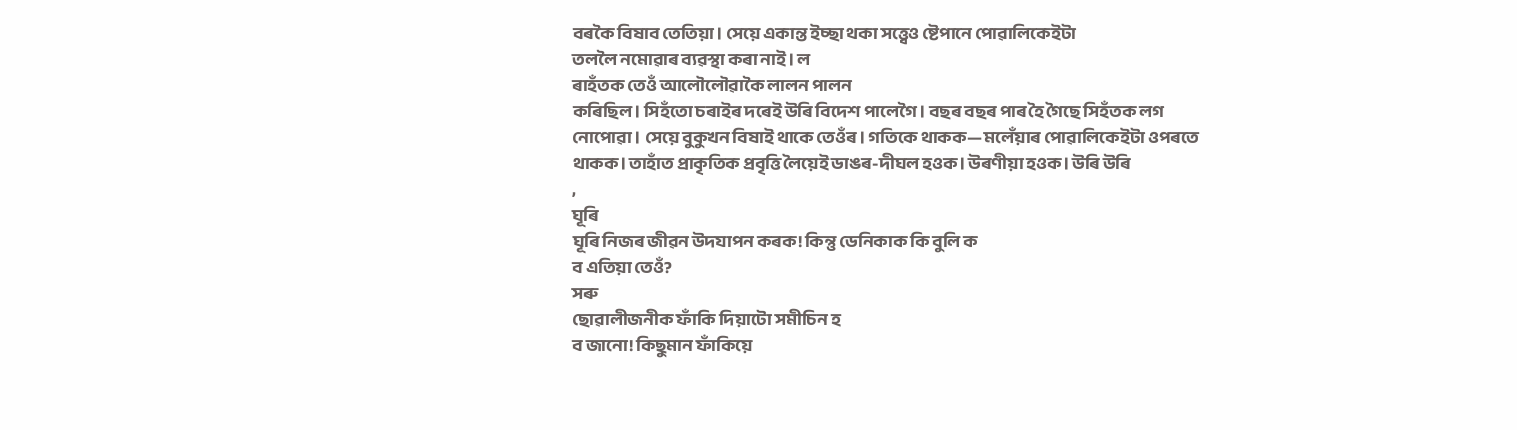বৰকৈ বিষাব তেতিয়া। সেয়ে একান্ত ইচ্ছা থকা সত্ত্বেও ষ্টেপানে পোৱালিকেইটা
তললৈ নমোৱাৰ ব্যৱস্থা কৰা নাই। ল
ৰাহঁতক তেওঁ আলৌলৌৱাকৈ লালন পালন
কৰিছিল। সিহঁতো চৰাইৰ দৰেই উৰি বিদেশ পালেগৈ। বছৰ বছৰ পাৰ হৈ গৈছে সিহঁতক লগ
নোপোৱা। সেয়ে বুকুখন বিষাই থাকে তেওঁৰ। গতিকে থাকক— মলেঁয়াৰ পোৱালিকেইটা ওপৰতে
থাকক। তাহাঁত প্ৰাকৃতিক প্ৰবৃত্তি লৈয়েই ডাঙৰ-দীঘল হওক। উৰণীয়া হওক। উৰি উৰি
,
ঘূৰি
ঘূৰি নিজৰ জীৱন উদযাপন কৰক! কিন্তু ডেনিকাক কি বুলি ক
ব এতিয়া তেওঁ?
সৰু
ছোৱালীজনীক ফাঁকি দিয়াটো সমীচিন হ
ব জানো! কিছুমান ফাঁকিয়ে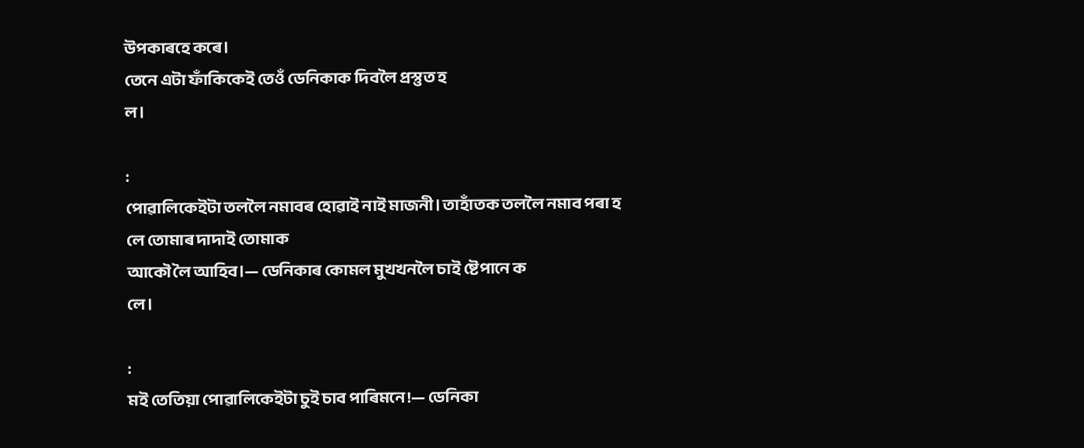উপকাৰহে কৰে।
তেনে এটা ফাঁকিকেই তেওঁ ডেনিকাক দিবলৈ প্ৰস্তুত হ
ল।

:
পোৱালিকেইটা তললৈ নমাবৰ হোৱাই নাই মাজনী। তাহাঁতক তললৈ নমাব পৰা হ
লে তোমাৰ দাদাই তোমাক
আকৌ লৈ আহিব।— ডেনিকাৰ কোমল মুখখনলৈ চাই ষ্টেপানে ক
লে।

:
মই তেতিয়া পোৱালিকেইটা চুই চাব পাৰিমনে!— ডেনিকা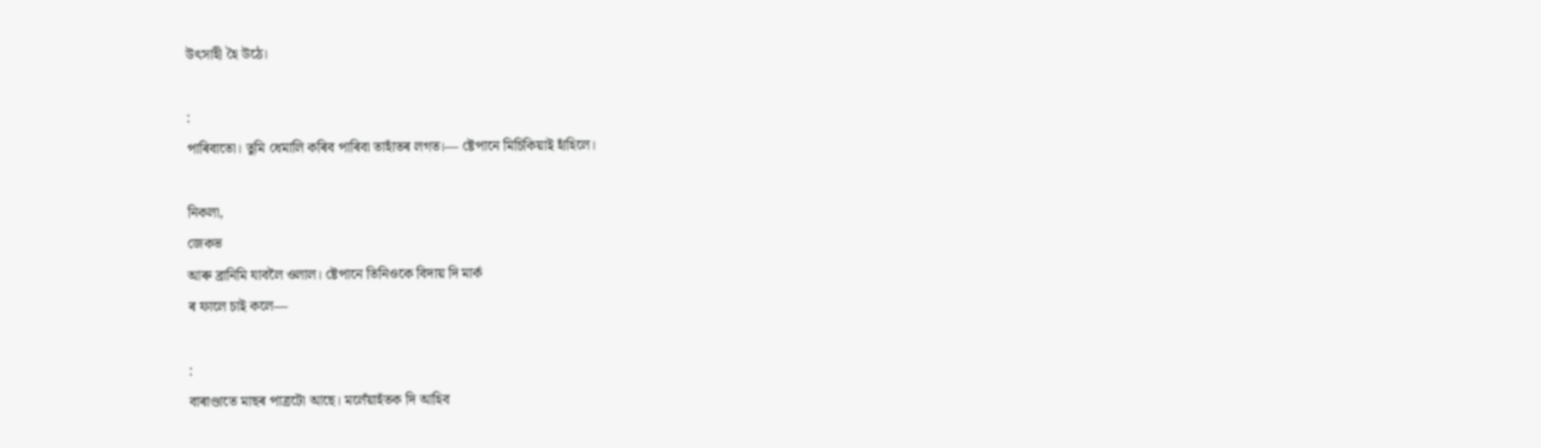উৎসাহী হৈ উঠে।

:
পাৰিবাতো। তুমি ধেমালি কৰিব পাৰিবা তাহাঁতৰ লগত।— ষ্টেপানে মিচিকিয়াই হাঁহিলে।

নিকলা,
জেকভ
আৰু ব্ৰানিমি যাবলৈ ওলাল। ষ্টেপানে তিনিওকে বিদায় দি মাৰ্ক
ৰ ফালে চাই কলে—

:
বাৰাণ্ডাতে মাছৰ পাত্ৰটো আছে। মলেঁয়াহঁতক দি আহিব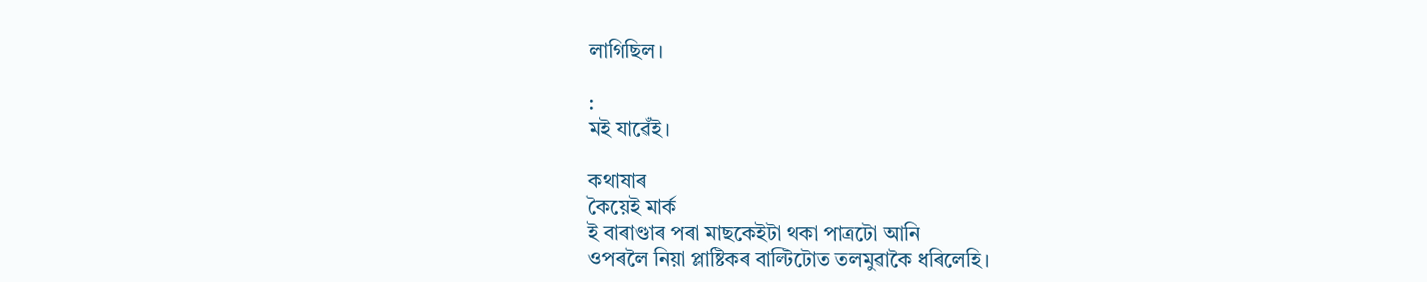লাগিছিল।

:
মই যাৱেঁই।

কথাষাৰ
কৈয়েই মাৰ্ক
ই বাৰাণ্ডাৰ পৰা মাছকেইটা থকা পাত্ৰটো আনি
ওপৰলৈ নিয়া প্লাষ্টিকৰ বাল্টিটোত তলমুৱাকৈ ধৰিলেহি।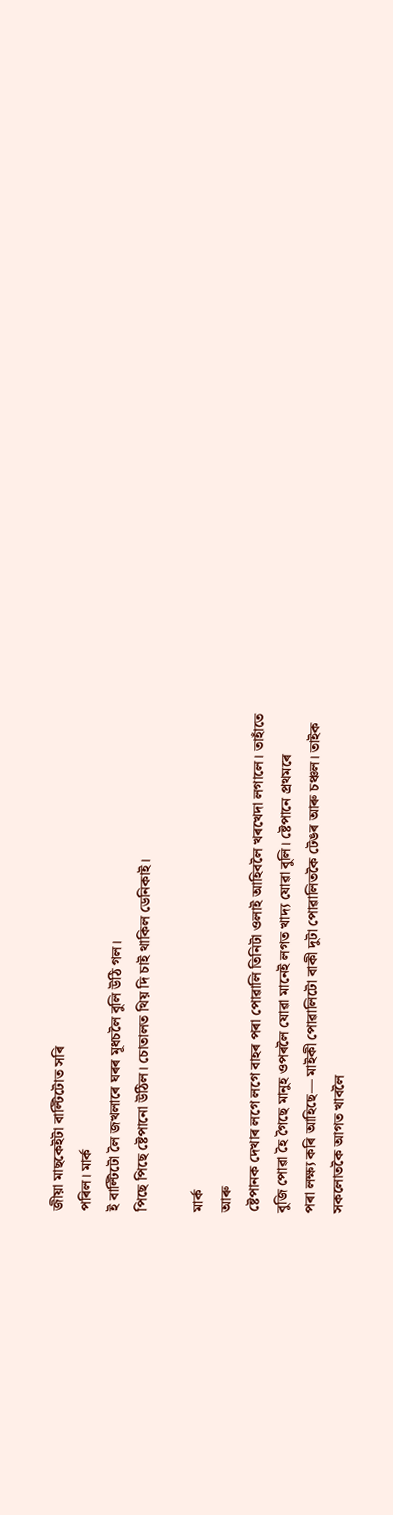জীয়া মাছকেইটা বাল্টিটোত সৰি
পৰিল। মাৰ্ক
ই বাল্টিটো লৈ জখলাৰে ঘৰৰ মূধচলৈ বুলি উঠি গল।
পিছে পিছে ষ্টেপানো উঠিল। চোতালত থিয় দি চাই থাকিল ডেনিকাই।

মাৰ্ক
আৰু
ষ্টেপানক দেখাৰ লগে লগে বাহৰ পৰা পোৱালি তিনিটা ওলাই আহিবলৈ খৰখেদা লগালে। তাহাঁতে
বুজি পোৱা হৈ গৈছে মানুহ ওপৰলৈ যোৱা মানেই লগত খাদ্য যোৱা বুলি। ষ্টেপানে প্ৰথমৰে
পৰা লক্ষ্য কৰি আহিছে— মাইকী পোৱালিটো বাকী দুটা পোৱালিতকৈ টেঙৰ আৰু চঞ্চল। তাইক
সকলোতকৈ আগত খাবলৈ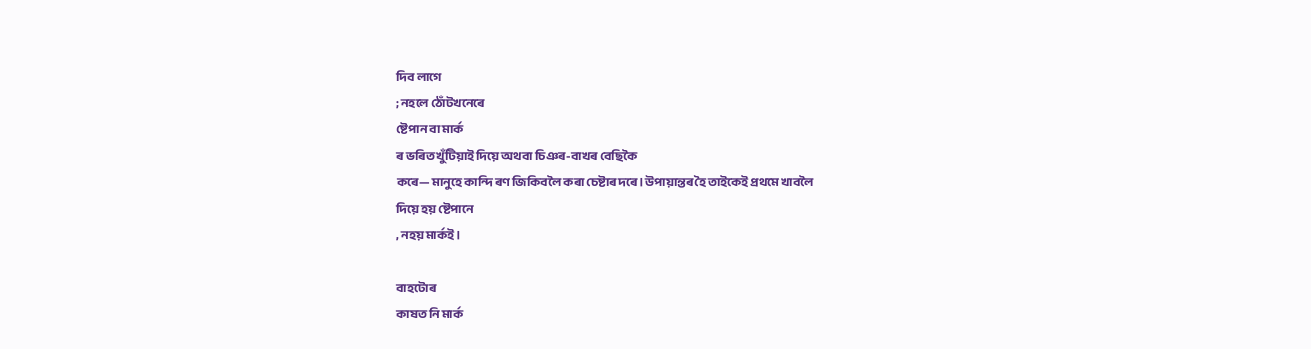দিব লাগে
; নহলে ঠোঁটখনেৰে
ষ্টেপান বা মাৰ্ক
ৰ ভৰিত খুঁটিয়াই দিয়ে অথবা চিঞৰ-বাখৰ বেছিকৈ
কৰে— মানুহে কান্দি ৰণ জিকিবলৈ কৰা চেষ্টাৰ দৰে। উপায়ান্তৰ হৈ তাইকেই প্ৰথমে খাবলৈ
দিয়ে হয় ষ্টেপানে
, নহয় মাৰ্কই।

বাহটোৰ
কাষত নি মাৰ্ক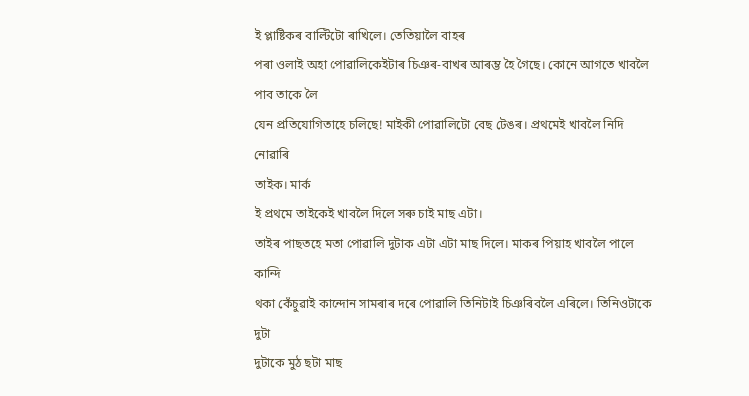ই প্লাষ্টিকৰ বাল্টিটো ৰাখিলে। তেতিয়ালৈ বাহৰ
পৰা ওলাই অহা পোৱালিকেইটাৰ চিঞৰ-বাখৰ আৰম্ভ হৈ গৈছে। কোনে আগতে খাবলৈ পাব তাকে লৈ
যেন প্ৰতিযোগিতাহে চলিছে! মাইকী পোৱালিটো বেছ টেঙৰ। প্ৰথমেই খাবলৈ নিদি নোৱাৰি
তাইক। মাৰ্ক
ই প্ৰথমে তাইকেই খাবলৈ দিলে সৰু চাই মাছ এটা।
তাইৰ পাছতহে মতা পোৱালি দুটাক এটা এটা মাছ দিলে। মাকৰ পিয়াহ খাবলৈ পালে কান্দি
থকা কেঁচুৱাই কান্দোন সামৰাৰ দৰে পোৱালি তিনিটাই চিঞৰিবলৈ এৰিলে। তিনিওটাকে দুটা
দুটাকে মুঠ ছটা মাছ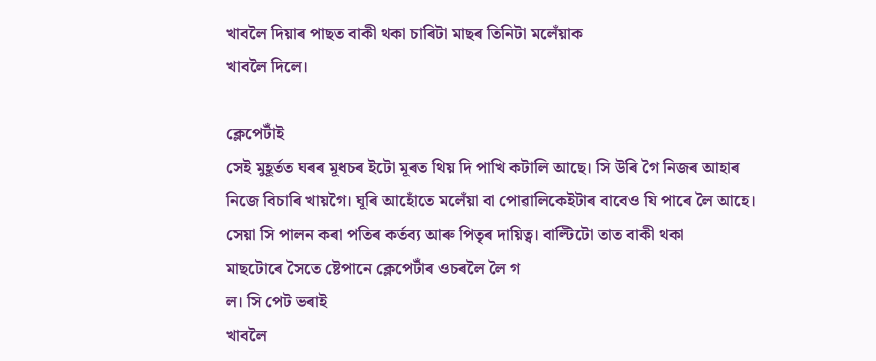খাবলৈ দিয়াৰ পাছত বাকী থকা চাৰিটা মাছৰ তিনিটা মলেঁয়াক
খাবলৈ দিলে।

ক্লেপেটাঁই
সেই মুহূৰ্তত ঘৰৰ মূধচৰ ইটো মূৰত থিয় দি পাখি কটালি আছে। সি উৰি গৈ নিজৰ আহাৰ
নিজে বিচাৰি খায়গৈ। ঘূৰি আহোঁতে মলেঁয়া বা পোৱালিকেইটাৰ বাবেও যি পাৰে লৈ আহে।
সেয়া সি পালন কৰা পতিৰ কৰ্তব্য আৰু পিতৃৰ দায়িত্ব। বাল্টিটো তাত বাকী থকা
মাছটোৰে সৈতে ষ্টেপানে ক্লেপেটাঁৰ ওচৰলৈ লৈ গ
ল। সি পেট ভৰাই
খাবলৈ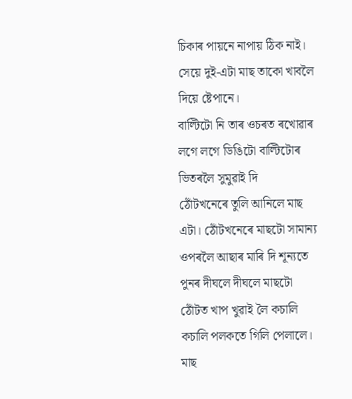চিকাৰ পায়নে নাপায় ঠিক নাই। সেয়ে দুই-এটা মাছ তাকো খাবলৈ দিয়ে ষ্টেপানে।
বাল্টিটো নি তাৰ ওচৰত ৰখোৱাৰ লগে লগে ডিঙিটো বাল্টিটোৰ ভিতৰলৈ সুমুৱাই দি
ঠোঁটখনেৰে তুলি আনিলে মাছ এটা। ঠোঁটখনেৰে মাছটো সামান্য ওপৰলৈ আছাৰ মাৰি দি শূন্যতে
পুনৰ দীঘলে দীঘলে মাছটো ঠোঁটত খাপ খুৱাই লৈ কচালি কচালি পলকতে গিলি পেলালে। মাছ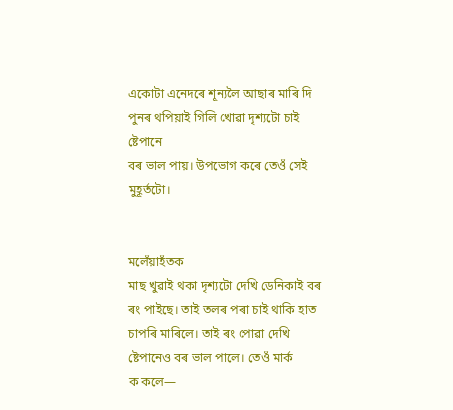একোটা এনেদৰে শূন্যলৈ আছাৰ মাৰি দি পুনৰ থপিয়াই গিলি খোৱা দৃশ্যটো চাই ষ্টেপানে
বৰ ভাল পায়। উপভোগ কৰে তেওঁ সেই মুহূৰ্তটো।


মলেঁয়াহঁতক
মাছ খুৱাই থকা দৃশ্যটো দেখি ডেনিকাই বৰ ৰং পাইছে। তাই তলৰ পৰা চাই থাকি হাত চাপৰি মাৰিলে। তাই ৰং পোৱা দেখি ষ্টেপানেও বৰ ভাল পালে। তেওঁ মাৰ্ক
ক কলে—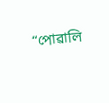“পোৱালি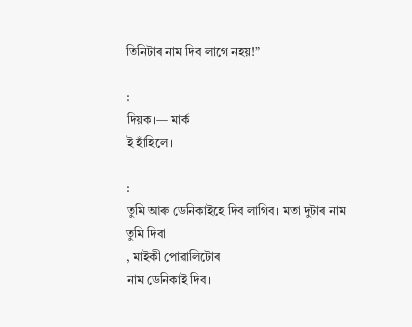তিনিটাৰ নাম দিব লাগে নহয়!”

:
দিয়ক।— মাৰ্ক
ই হাঁহিলে।

:
তুমি আৰু ডেনিকাইহে দিব লাগিব। মতা দুটাৰ নাম তুমি দিবা
, মাইকী পোৱালিটোৰ
নাম ডেনিকাই দিব।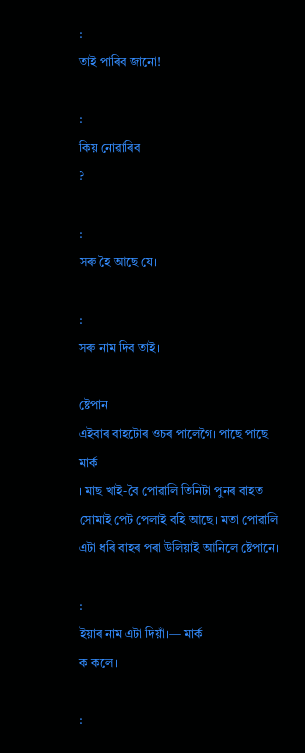:
তাই পাৰিব জানো!

:
কিয় নোৱাৰিব
?

:
সৰু হৈ আছে যে।

:
সৰু নাম দিব তাই।

ষ্টেপান
এইবাৰ বাহটোৰ ওচৰ পালেগৈ। পাছে পাছে মাৰ্ক
। মাছ খাই-বৈ পোৱালি তিনিটা পুনৰ বাহত
সোমাই পেট পেলাই বহি আছে। মতা পোৱালি এটা ধৰি বাহৰ পৰা উলিয়াই আনিলে ষ্টেপানে।

:
ইয়াৰ নাম এটা দিয়াঁ।— মাৰ্ক
ক কলে।

: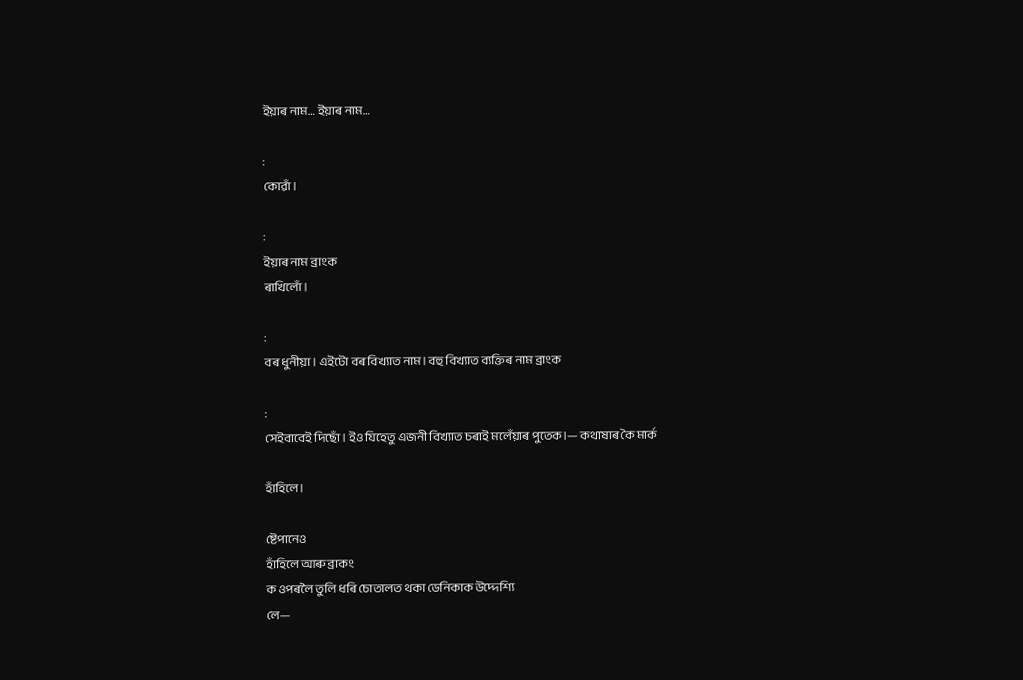ইয়াৰ নাম… ইয়াৰ নাম…

:
কোৱাঁ।

:
ইয়াৰ নাম ব্ৰাংক
ৰাখিলোঁ।

:
বৰ ধুনীয়া। এইটো বৰ বিখ্যাত নাম। বহু বিখ্যাত ব্যক্তিৰ নাম ব্ৰাংক

:
সেইবাবেই দিছোঁ। ইও যিহেতু এজনী বিখ্যাত চৰাই মলেঁয়াৰ পুতেক।— কথাষাৰ কৈ মাৰ্ক

হাঁহিলে।

ষ্টেপানেও
হাঁহিলে আৰু ব্ৰাকং
ক ওপৰলৈ তুলি ধৰি চোতালত থকা ডেনিকাক উদ্দেশ্যি
লে—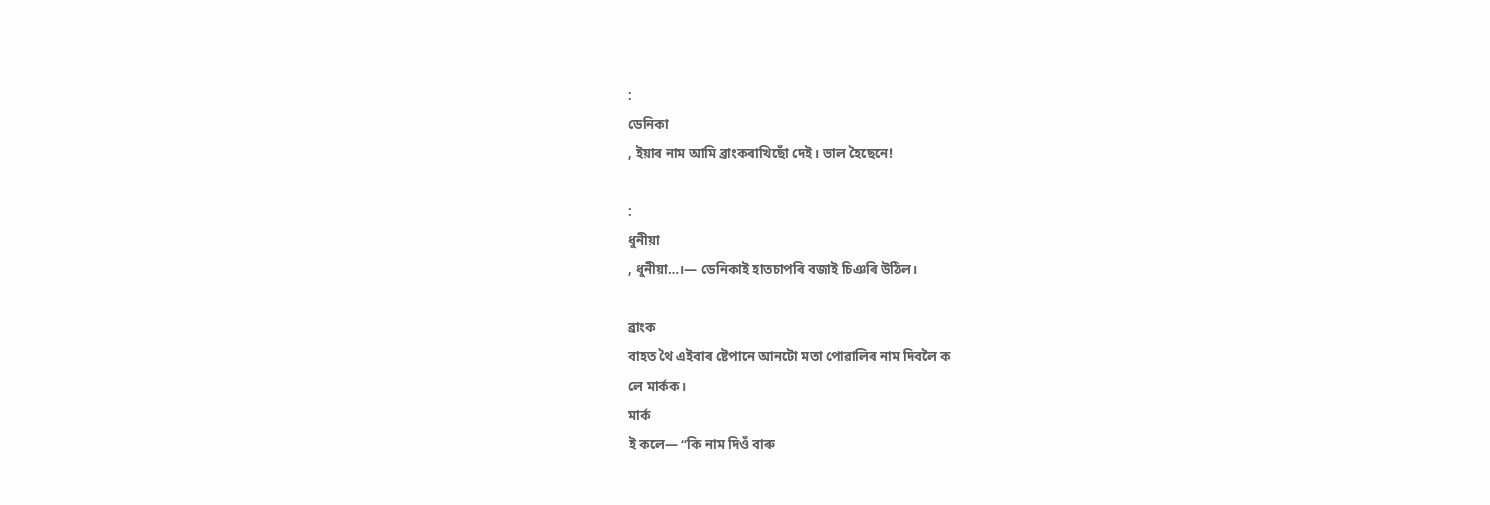:
ডেনিকা
, ইয়াৰ নাম আমি ব্ৰাংকৰাখিছোঁ দেই। ভাল হৈছেনে!

:
ধুনীয়া
, ধুনীয়া…।— ডেনিকাই হাতচাপৰি বজাই চিঞৰি উঠিল।

ব্ৰাংক
বাহত থৈ এইবাৰ ষ্টেপানে আনটো মতা পোৱালিৰ নাম দিবলৈ ক
লে মাৰ্কক।
মাৰ্ক
ই কলে— “কি নাম দিওঁ বাৰু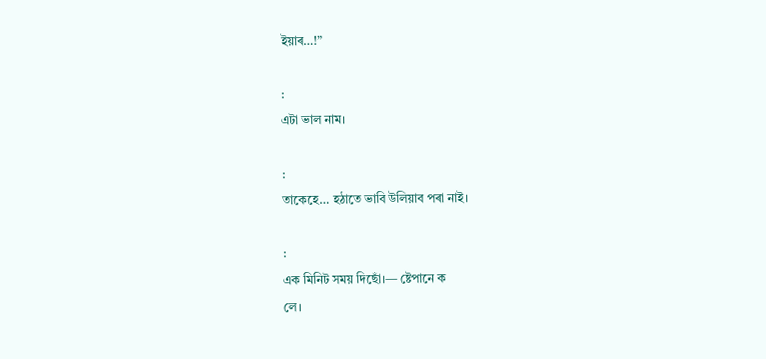ইয়াৰ…!”

:
এটা ভাল নাম।

:
তাকেহে… হঠাতে ভাবি উলিয়াব পৰা নাই।

:
এক মিনিট সময় দিছোঁ।— ষ্টেপানে ক
লে।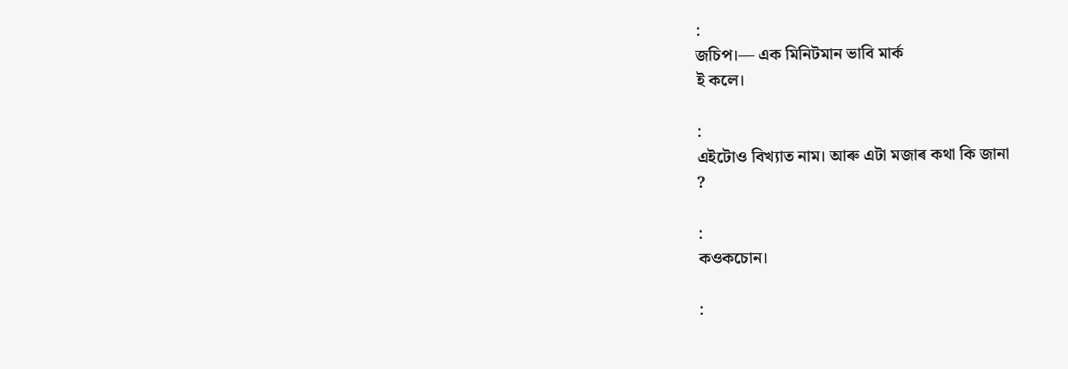:
জচিপ।— এক মিনিটমান ভাবি মাৰ্ক
ই কলে।

:
এইটোও বিখ্যাত নাম। আৰু এটা মজাৰ কথা কি জানা
?

:
কওকচোন।

: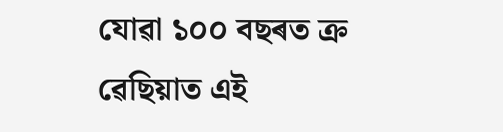যোৱা ১০০ বছৰত ক্ৰ
ৱেছিয়াত এই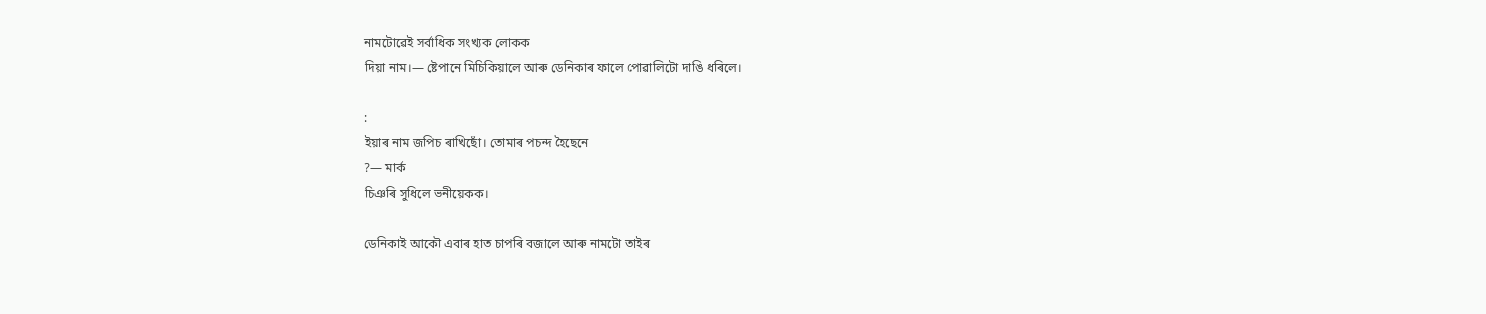নামটোৱেই সৰ্বাধিক সংখ্যক লোকক
দিয়া নাম।— ষ্টেপানে মিচিকিয়ালে আৰু ডেনিকাৰ ফালে পোৱালিটো দাঙি ধৰিলে।

:
ইয়াৰ নাম জপিচ ৰাখিছোঁ। তোমাৰ পচন্দ হৈছেনে
?— মাৰ্ক
চিঞৰি সুধিলে ভনীয়েকক।

ডেনিকাই আকৌ এবাৰ হাত চাপৰি বজালে আৰু নামটো তাইৰ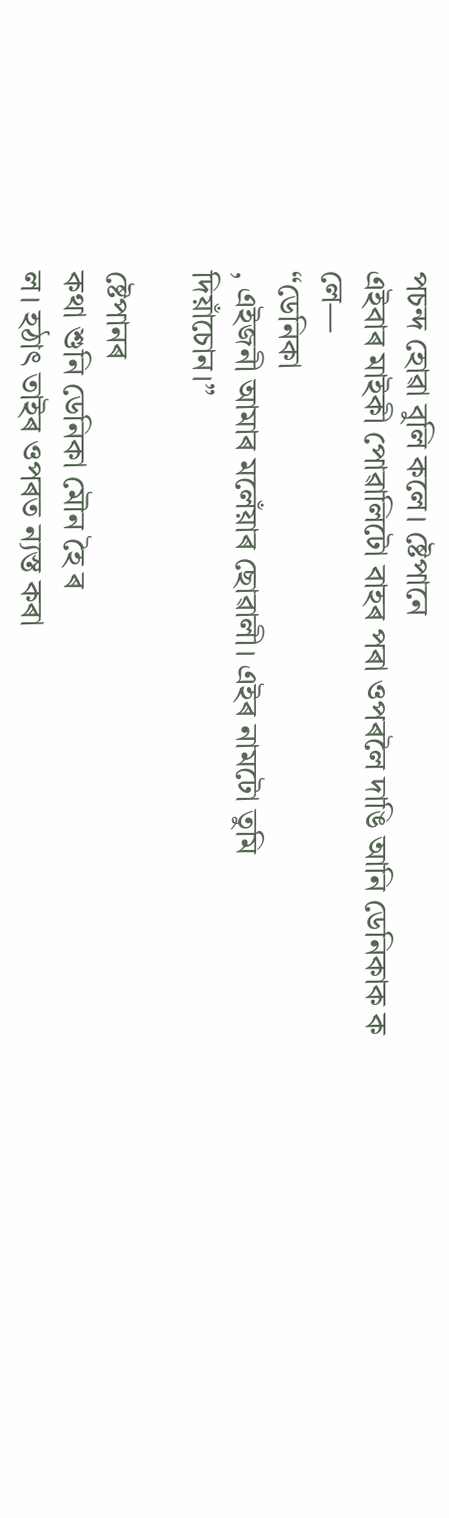পচন্দ হোৱা বুলি কলে। ষ্টেপানে
এইবাৰ মাইকী পোৱালিটো বাহৰ পৰা ওপৰলৈ দাঙি আনি ডেনিকাক ক
লে—
“ডেনিকা
, এইজনী আমাৰ মলেঁয়াৰ ছোৱালী। এইৰ নামটো তুমি
দিয়াঁচোন।”

ষ্টেপানৰ
কথা শুনি ডেনিকা মৌন হৈ ৰ
ল। হঠাৎ তাইৰ ওপৰত ন্যস্ত কৰা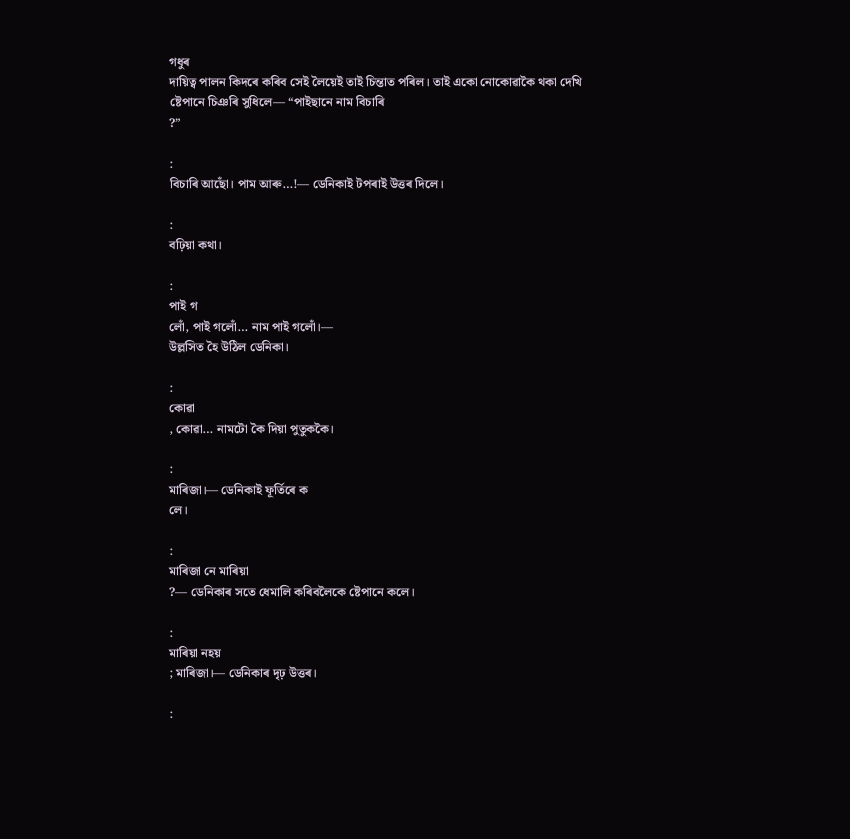গধুৰ
দায়িত্ব পালন কিদৰে কৰিব সেই লৈয়েই তাই চিন্তাত পৰিল। তাই একো নোকোৱাকৈ থকা দেখি
ষ্টেপানে চিঞৰি সুধিলে— “পাইছানে নাম বিচাৰি
?”

:
বিচাৰি আছোঁ। পাম আৰু…!— ডেনিকাই টপৰাই উত্তৰ দিলে।

:
বঢ়িয়া কথা।

:
পাই গ
লোঁ, পাই গলোঁ… নাম পাই গলোঁ।—
উল্লসিত হৈ উঠিল ডেনিকা।

:
কোৱা
, কোৱা… নামটো কৈ দিয়া পুতুককৈ।

:
মাৰিজা।— ডেনিকাই ফূৰ্তিৰে ক
লে।

:
মাৰিজা নে মাৰিয়া
?— ডেনিকাৰ সতে ধেমালি কৰিবলৈকে ষ্টেপানে কলে।

:
মাৰিয়া নহয়
; মাৰিজা।— ডেনিকাৰ দৃঢ় উত্তৰ।

: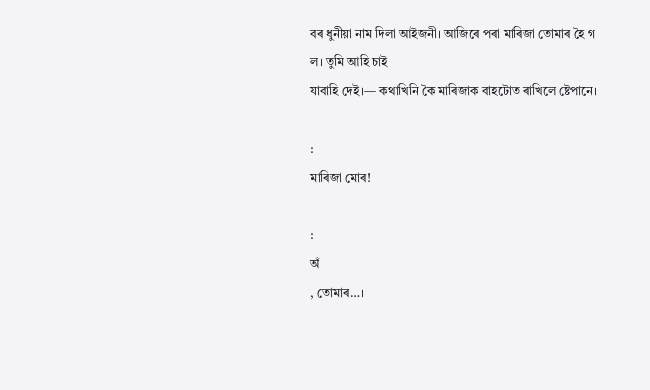বৰ ধুনীয়া নাম দিলা আইজনী। আজিৰে পৰা মাৰিজা তোমাৰ হৈ গ
ল। তুমি আহি চাই
যাবাহি দেই।— কথাখিনি কৈ মাৰিজাক বাহটোত ৰাখিলে ষ্টেপানে।

:
মাৰিজা মোৰ!

:
অঁ
, তোমাৰ…।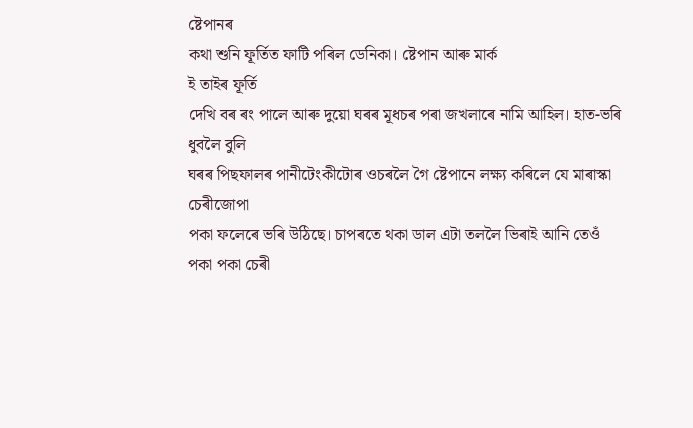ষ্টেপানৰ
কথা শুনি ফূৰ্তিত ফাটি পৰিল ডেনিকা। ষ্টেপান আৰু মাৰ্ক
ই তাইৰ ফূৰ্তি
দেখি বৰ ৰং পালে আৰু দুয়ো ঘৰৰ মূধচৰ পৰা জখলাৰে নামি আহিল। হাত-ভৰি ধুবলৈ বুলি
ঘৰৰ পিছফালৰ পানীটেংকীটোৰ ওচৰলৈ গৈ ষ্টেপানে লক্ষ্য কৰিলে যে মাৰাস্কা চেৰীজোপা
পকা ফলেৰে ভৰি উঠিছে। চাপৰতে থকা ডাল এটা তললৈ ভিৰাই আনি তেওঁ পকা পকা চেৰী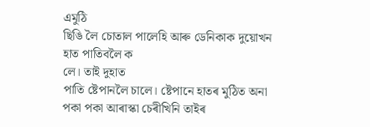এমুঠি
ছিঙি লৈ চোতাল পালেহি আৰু ডেনিকাক দুয়োখন হাত পাতিবলৈ ক
লে। তাই দুহাত
পাতি ষ্টেপানলৈ চালে। ষ্টেপানে হাতৰ মুঠিত অনা পকা পকা আৰাস্কা চেৰীখিনি তাইৰ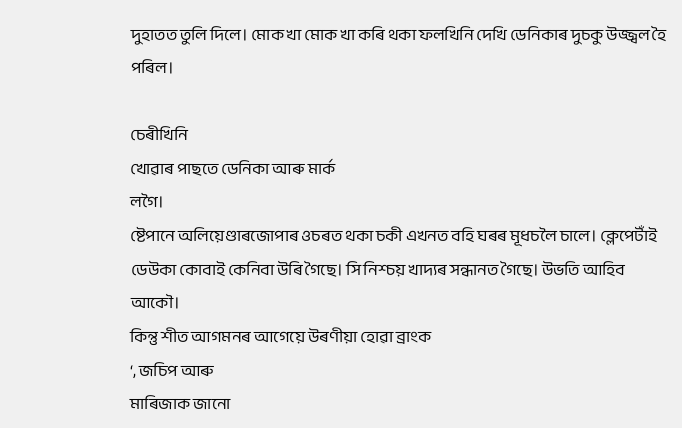দুহাতত তুলি দিলে। মোক খা মোক খা কৰি থকা ফলখিনি দেখি ডেনিকাৰ দুচকু উজ্জ্বল হৈ
পৰিল।

চেৰীখিনি
খোৱাৰ পাছতে ডেনিকা আৰু মাৰ্ক
লগৈ।
ষ্টেপানে অলিয়েণ্ডাৰজোপাৰ ওচৰত থকা চকী এখনত বহি ঘৰৰ মূধচলৈ চালে। ক্লেপেটাঁই
ডেউকা কোবাই কেনিবা উৰি গৈছে। সি নিশ্চয় খাদ্যৰ সন্ধানত গৈছে। উভতি আহিব আকৌ।
কিন্তু শীত আগমনৰ আগেয়ে উৰণীয়া হোৱা ব্ৰাংক
‘, জচিপ আৰু
মাৰিজাক জানো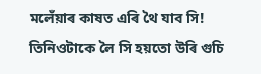মলেঁয়াৰ কাষত এৰি থৈ যাব সি! তিনিওটাকে লৈ সি হয়তো উৰি গুচি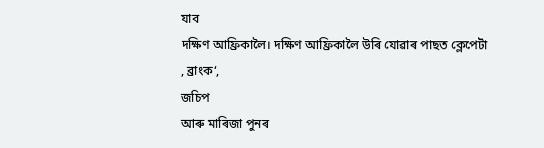যাব
দক্ষিণ আফ্ৰিকালৈ। দক্ষিণ আফ্ৰিকালৈ উৰি যোৱাৰ পাছত ক্লেপেটাঁ
, ব্ৰাংক‘,
জচিপ
আৰু মাৰিজা পুনৰ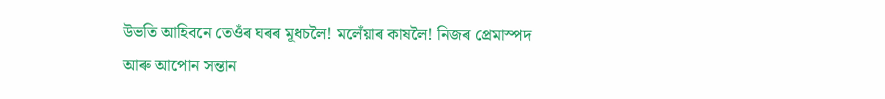উভতি আহিবনে তেওঁৰ ঘৰৰ মূধচলৈ! মলেঁয়াৰ কাষলৈ! নিজৰ প্ৰেমাস্পদ
আৰু আপোন সন্তান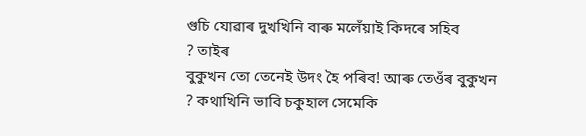গুচি যোৱাৰ দুখখিনি বাৰু মলেঁয়াই কিদৰে সহিব
? তাইৰ
বুকুখন তো তেনেই উদং হৈ পৰিব! আৰু তেওঁৰ বুকুখন
? কথাখিনি ভাবি চকুহাল সেমেকি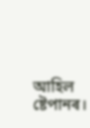আহিল
ষ্টেপানৰ।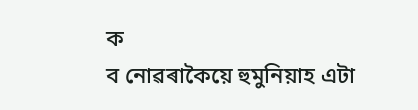ক
ব নোৱৰাকৈয়ে হুমুনিয়াহ এটা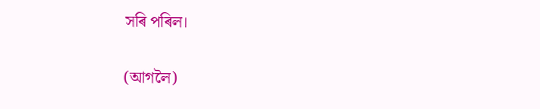সৰি পৰিল।

(আগলৈ)